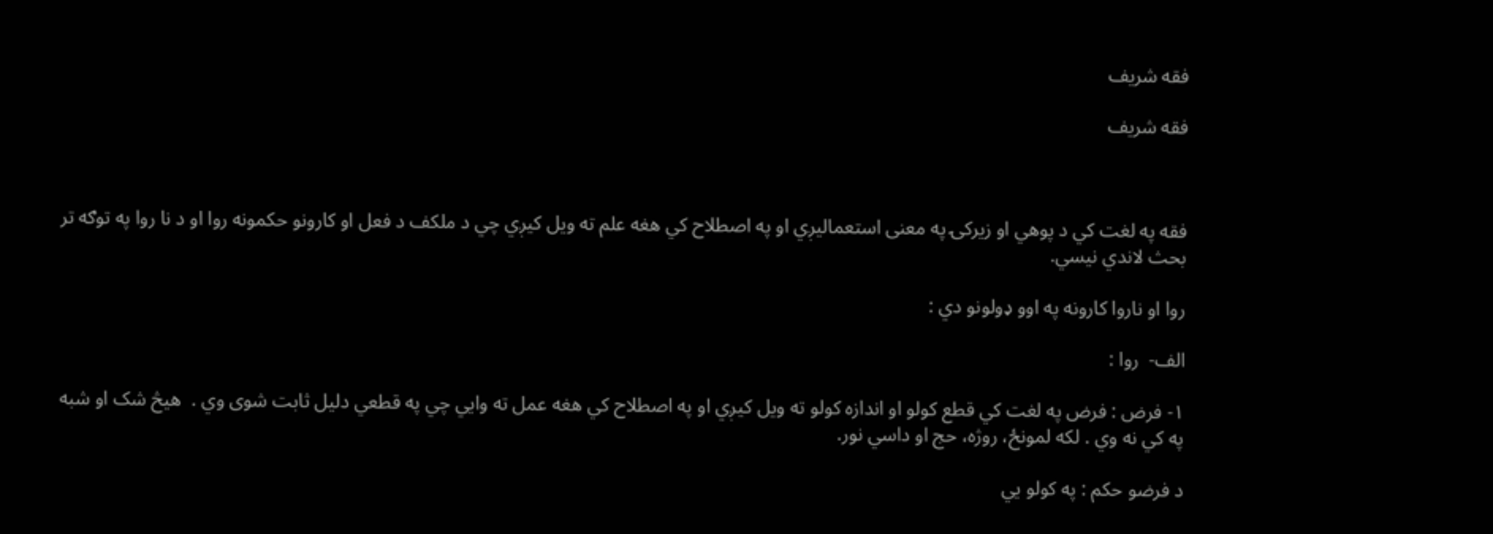فقه شريف

فقه شريف



فقه په لغت کي د پوهي او زيرکۍ په معنى استعماليږي او په اصطلاح کي هغه علم ته ويل کيږي چي د ملکف د فعل او کارونو حکمونه روا او د نا روا په توګه تر بحث لاندي نيسي.

روا او ناروا کارونه په اوو ډولونو دي :

الف-  روا :

١- فرض : فرض په لغت کي قطع کولو او اندازه کولو ته ويل کيږي او په اصطلاح کي هغه عمل ته وايي چي په قطعي دليل ثابت شوى وي .  هيڅ شک او شبه په کي نه وي . لکه لمونځ، روژه، حج او داسي نور.

د فرضو حکم : په کولو يي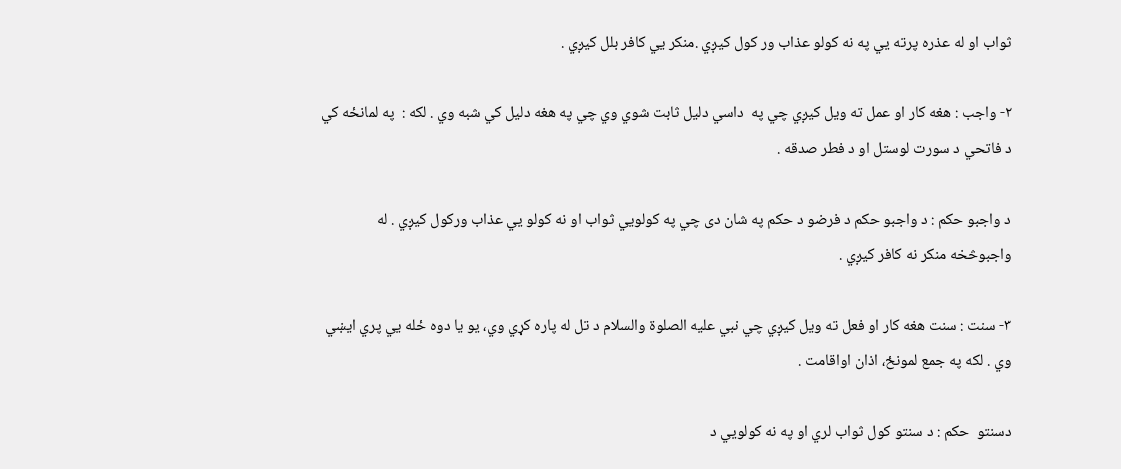ثواب او له عذره پرته يي په نه کولو عذاب ور کول کيږي .منکر يي کافر بلل کيږي .

٢- واجب : هغه کار او عمل ته ويل کيږي چي په  داسي دليل ثابت شوي وي چي په هغه دليل کي شبه وي . لکه :  په لمانځه کي د فاتحي د سورت لوستل او د فطر صدقه .

د واجبو حکم : د واجبو حکم د فرضو د حکم په شان دى چي په کولويي ثواب او نه کولو يي عذاب ورکول کيږي . له واجبوڅخه منکر نه کافر کيږي .

٣- سنت : سنت هغه کار او فعل ته ويل کيږي چي نبي عليه الصلوة والسلام د تل له پاره کړي وي، يو يا دوه ځله يي پري ايښي وي . لکه په جمع لمونځ، اذان اواقامت .

دسنتو  حکم : د سنتو کول ثواب لري او په نه کولويي د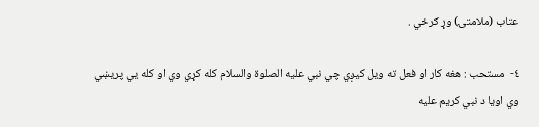عتاب (ملامتۍ) وړ ګرځي .

٤-  مستحب : هغه کار او فعل ته ويل کيږي چي نبي عليه الصلوة والسلام کله کړي وي او کله يي پريښي وي اويا د نبي کريم عليه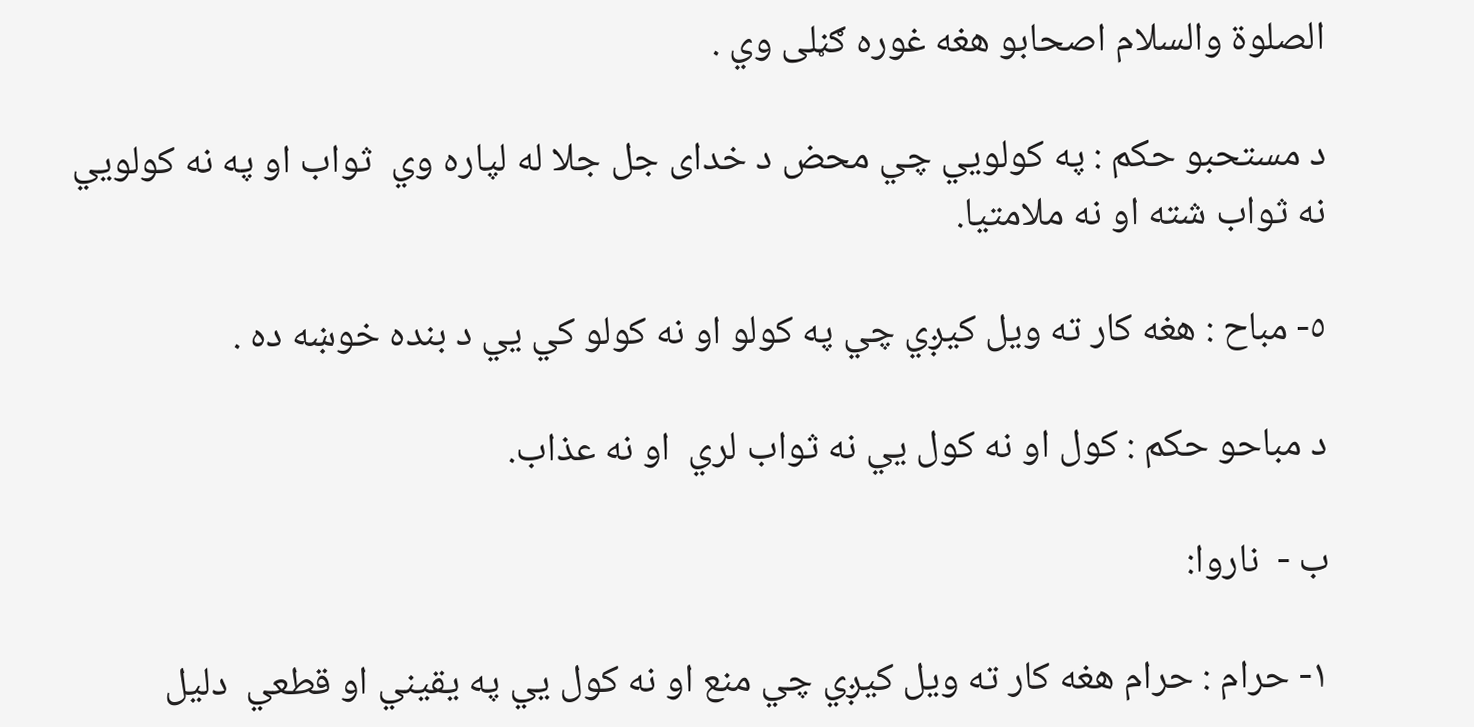الصلوة والسلام اصحابو هغه غوره ګڼلى وي .

د مستحبو حکم : په کولويي چي محض د خداى جل جلا له لپاره وي  ثواب او په نه کولويي نه ثواب شته او نه ملامتيا.

٥- مباح : هغه کار ته ويل کيږي چي په کولو او نه کولو کي يي د بنده خوښه ده .

د مباحو حکم : کول او نه کول يي نه ثواب لري  او نه عذاب.

ب -  ناروا:

١- حرام : حرام هغه کار ته ويل کيږي چي منع او نه کول يي په يقيني او قطعي  دليل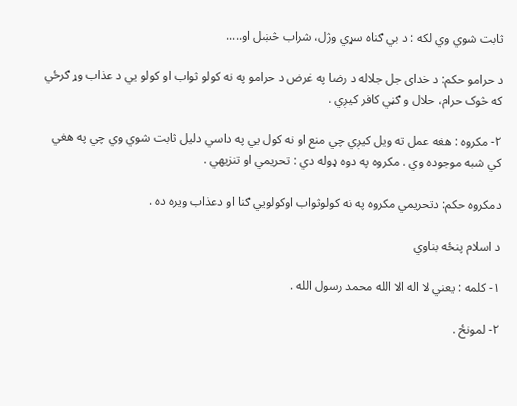ثابت شوي وي لکه : د بي ګناه سړي وژل، شراب څښل او.....

د حرامو حکم: د خداى جل جلاله د رضا په غرض د حرامو په نه کولو ثواب او کولو يي د عذاب وړ ګرځي که څوک حرام، حلال و ګڼي کافر کيږي .

٢- مکروه : هغه عمل ته ويل کيږي چي منع او نه کول يي په داسي دليل ثابت شوي وي چي په هغي کي شبه موجوده وي . مکروه په دوه ډوله دي : تحريمي او تنزيهي .

دمکروه حکم: دتحريمي مکروه په نه کولوثواب اوکولويي ګنا او دعذاب ويره ده .

د اسلام پنځه بناوي

١- کلمه : يعني لا اله الا الله محمد رسول الله .

٢- لمونځ .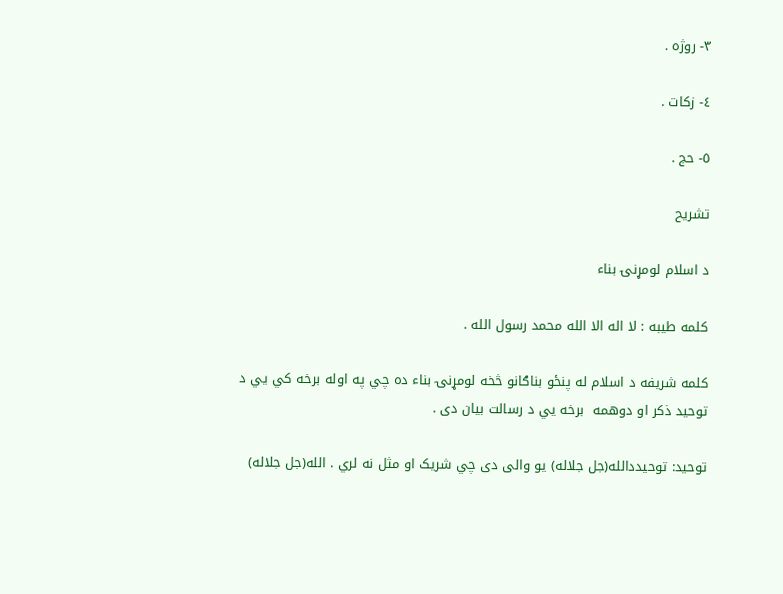٣- روژه .

٤- زکات .

٥- حج .

تشريح

د اسلام لومړنۍ بناء

کلمه طيبه : لا اله الا الله محمد رسول الله .

کلمه شريفه د اسلام له پنځو بناګانو څخه لومړنۍ بناء ده چي په اوله برخه کي يي د توحيد ذکر او دوهمه  برخه يي د رسالت بيان دى .

توحيد: توحيددالله(جل جلاله) يو والى دى چي شريک او مثل نه لري . الله(جل جلاله)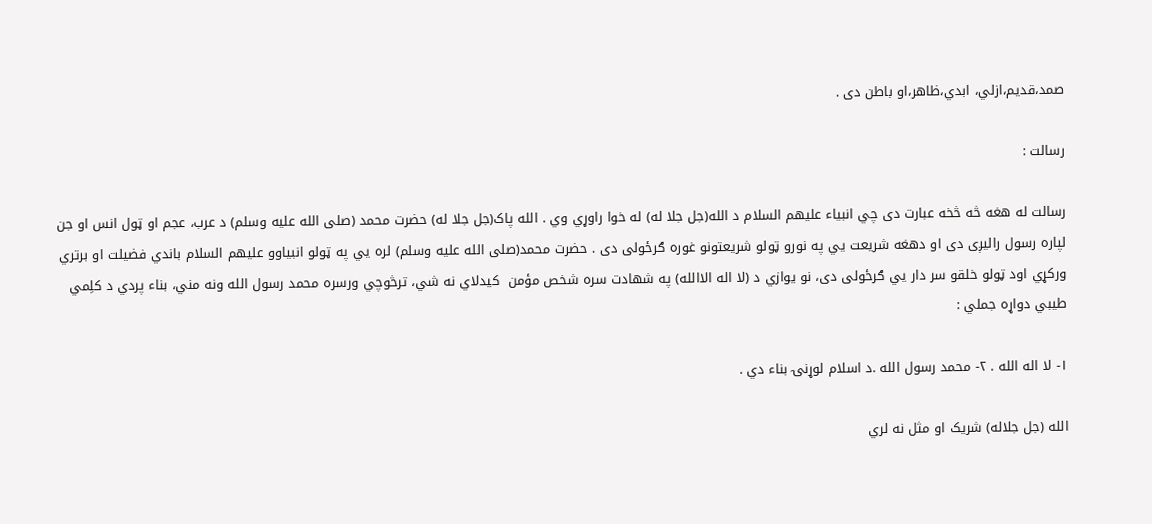صمد،قديم،ازلي، ابدي،ظاهر،او باطن دى .

رسالت :

رسالت له هغه څه څخه عبارت دى چي انبياء عليهم السلام د الله(جل جلا له) له خوا راوړي وي . الله پاک(جل جلا له) حضرت محمد (صلى الله عليه وسلم) د عرب، عجم او ټول انس او جن لپاره رسول راليږى دى او دهغه شريعت يي په نورو ټولو شريعتونو غوره ګرځولى دى . حضرت محمد(صلى الله عليه وسلم) لره يي په ټولو انبياوو عليهم السلام باندي فضيلت او برتري ورکړي اود ټولو خلقو سر دار يي ګرځولى دى، نو يوازي د (لا اله الاالله) په شهادت سره شخص مؤمن  کيدلاي نه شي، ترڅوچي ورسره محمد رسول الله ونه مني، بناء پردي د کلِمي طيبي دواړه جملي :

١- لا اله الله . ٢- محمد رسول الله .د اسلام لوړنۍ بناء دي .

الله (جل جلاله) شريک او مثل نه لري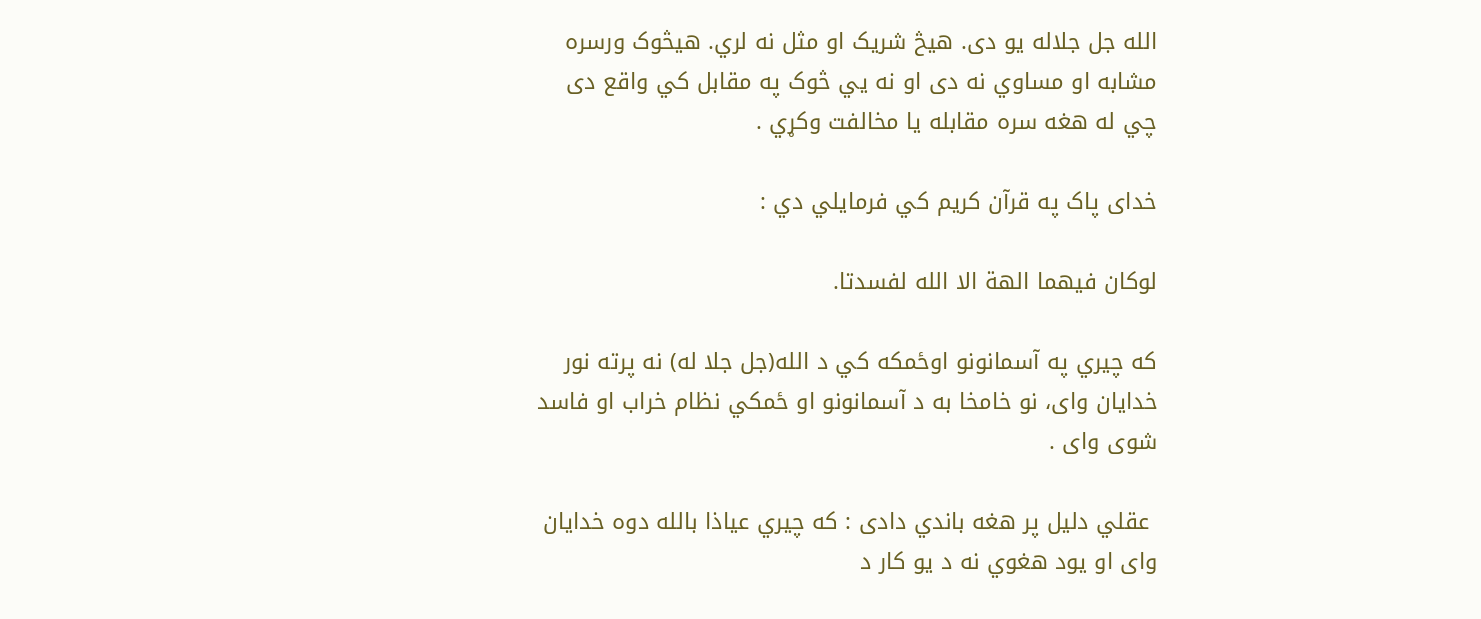الله جل جلاله يو دى. هيڅ شريک او مثل نه لري. هيڅوک ورسره مشابه او مساوي نه دى او نه يي څوک په مقابل کي واقع دى چي له هغه سره مقابله يا مخالفت وکړي .

خداى پاک په قرآن کريم کي فرمايلي دي :

لوکان فيهما الهة الا الله لفسدتا.

که چيري په آسمانونو اوځمکه کي د الله(جل جلا له) نه پرته نور خدايان واى، نو خامخا به د آسمانونو او ځمکي نظام خراب او فاسد شوى واى .

 عقلي دليل پر هغه باندي دادى : که چيري عياذا بالله دوه خدايان واى او يود هغوي نه د يو کار د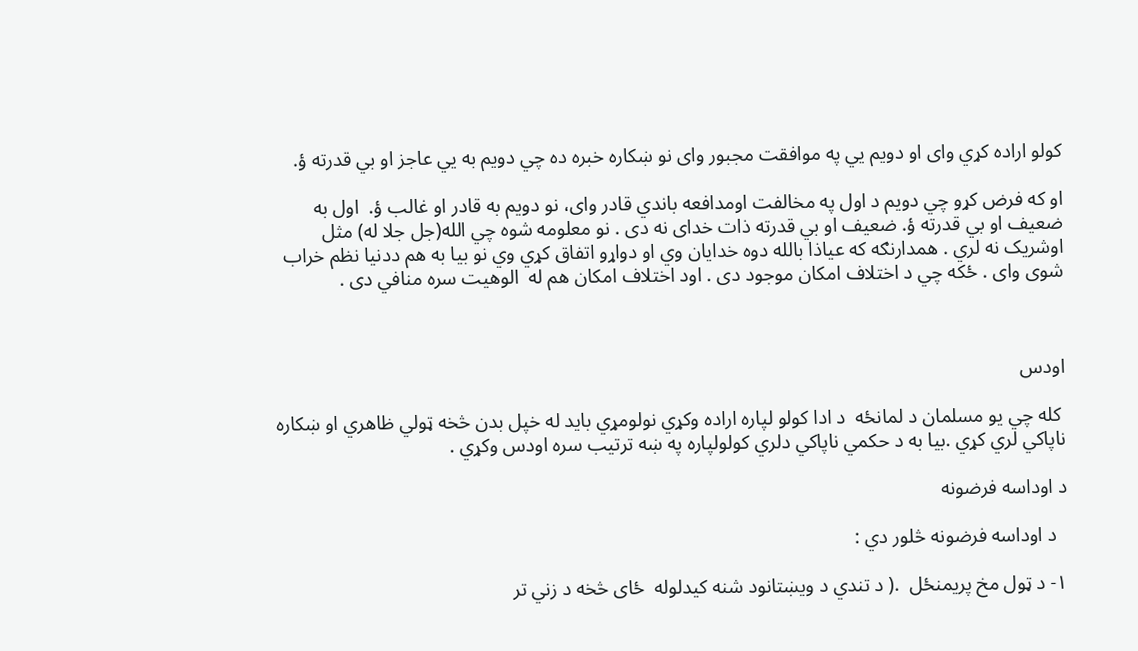کولو اراده کړي واى او دويم يي په موافقت مجبور واى نو ښکاره خبره ده چي دويم به يي عاجز او بي قدرته ؤ.

او که فرض کړو چي دويم د اول په مخالفت اومدافعه باندي قادر واى، نو دويم به قادر او غالب ؤ.  اول به ضعيف او بي قدرته ؤ. ضعيف او بي قدرته ذات خداى نه دى . نو معلومه شوه چي الله(جل جلا له) مثل  اوشريک نه لري . همدارنګه که عياذا بالله دوه خدايان وي او دواړو اتفاق کړي وي نو بيا به هم ددنيا نظم خراب شوى واى . ځکه چي د اختلاف امکان موجود دى . اود اختلاف امکان هم له  الوهيت سره منافي دى .



اودس

 کله چي يو مسلمان د لمانځه  د ادا کولو لپاره اراده وکړي نولومړي بايد له خپل بدن څخه ټولي ظاهري او ښکاره ناپاکي لري کړي .بيا به د حکمي ناپاکي دلري کولولپاره په ښه ترتيب سره اودس وکړي .

د اوداسه فرضونه

  د اوداسه فرضونه څلور دي :

١- د ټول مخ پريمنځل  .( د تندي د ويښتانود شنه کيدلوله  ځاى څخه د زني تر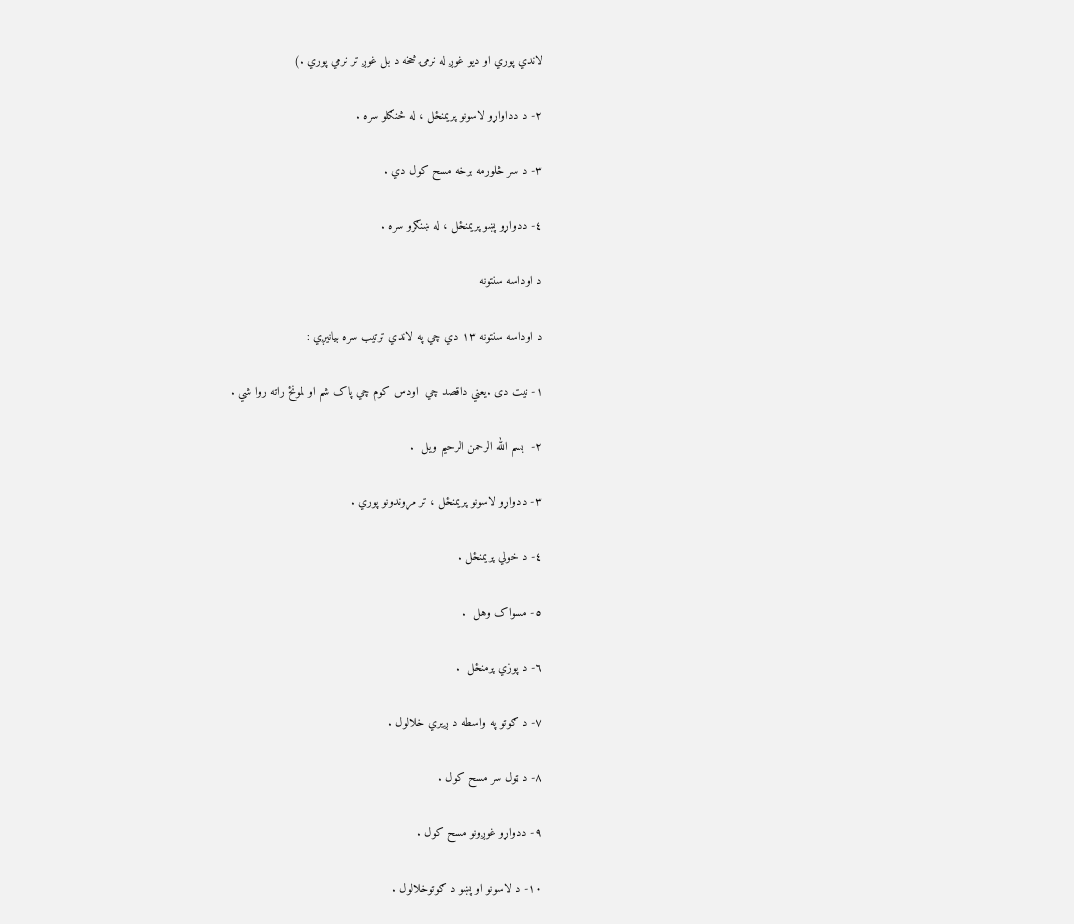لاندي پوري او ديو غوږ له نرمۍ څخه د بل غوږ تر نرمي پوري .)

٢- د دداواړو لاسونو پريمنځل ، له څنګلو سره .

٣- د سر څلورمه برخه مسح کول دي .

٤- ددواړو پښو پريمنځل ، له ښنګرو سره .

د اوداسه سنتونه

د اوداسه سنتونه ١٣ دي چي په لاندي ترتيب سره بيانيږي :

١- نيت دى .يعني داقصد چي  اودس کوم چي پاک شم او لمونځ راته روا شي .

٢-  بسم الله الرحمن الرحيم ويل  .

٣- ددواړو لاسونو پريمنځل ، تر مړوندونو پوري .

٤- د خولي پريمنځل .

٥- مسواک وهل  .

٦- د پوزي پرمنځل  .

٧- د ګوتو په واسطه د ږيري خلالول .

٨- د ټول سر مسح کول .

٩- ددواړو غوږونو مسح کول .

١٠- د لاسونو او پښو د ګوتوخلالول .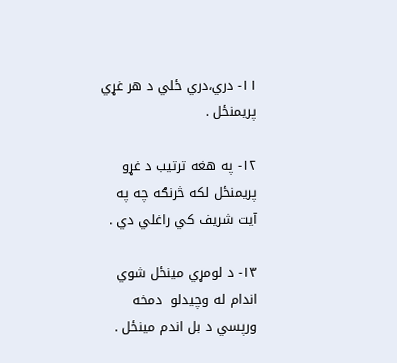١١- دري،دري ځلي د هر غړي پريمنځل .

١٢- په هغه ترتيب د غړو پريمنځل لکه څرنګه چه په آيت شريف کي راغلي دي .

١٣- د لومړي مينځل شوي اندام له وچيدلو  دمخه ورپسي د بل اندم مينځل .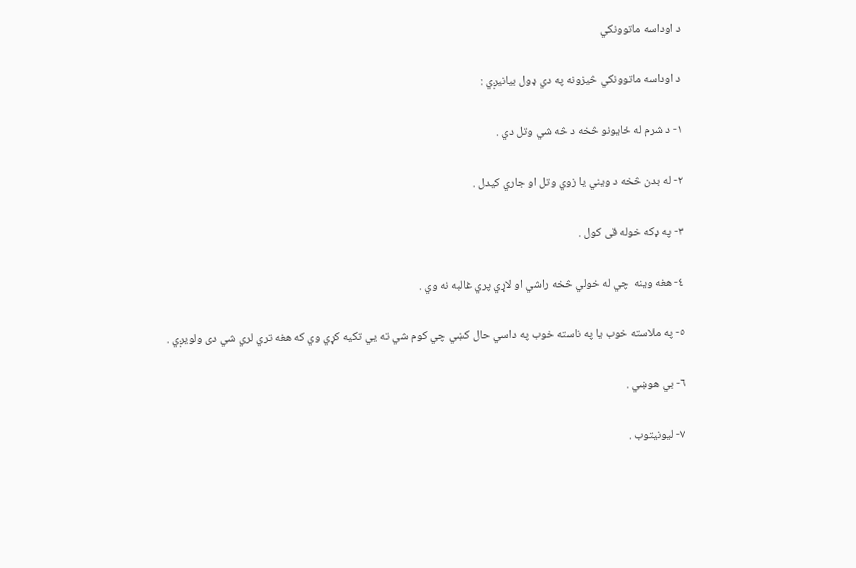د اوداسه ماتوونکي

د اوداسه ماتوونکي څيزونه په دي ډول بيانيږي :

١- د شرم له ځايونو څخه د څه شي وتل دي .

٢- له بدن څخه د ويني يا زوي وتل او جاري کيدل .

٣- په ډکه خوله قى کول .

٤- هغه وينه  چي له خولي څخه راشي او لاړي پري غالبه نه وي .

٥- په ملاسته خوب يا په ناسته خوب په داسي حال کښي چي کوم شي ته يي تکيه کړي وي که هغه تري لري شي دى ولويږي .

٦- بي هوښي .

٧- ليونيتوب .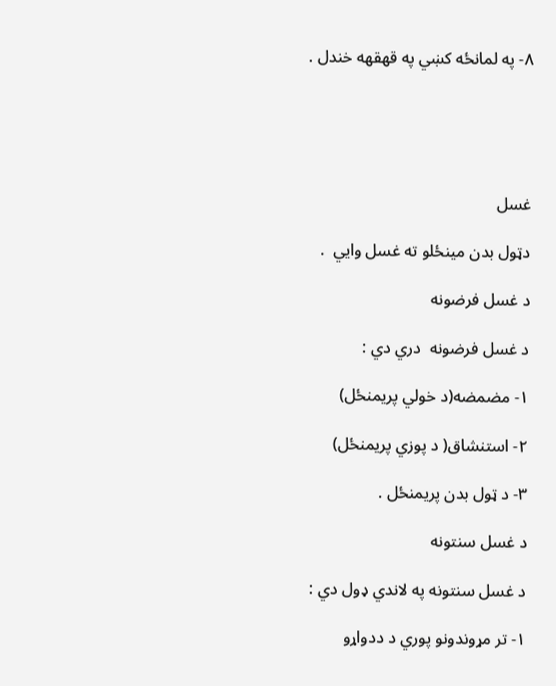٨- په لمانځه کښي په قهقهه خندل .





غسل

دټول بدن مينځلو ته غسل وايي  .

د غسل فرضونه

د غسل فرضونه  دري دي :

١- مضمضه(د خولي پريمنځل)

٢- استنشاق( د پوزي پريمنځل)

٣- د ټول بدن پريمنځل .

د غسل سنتونه

د غسل سنتونه په لاندي ډول دي :

١- تر مړوندونو پوري د ددواړو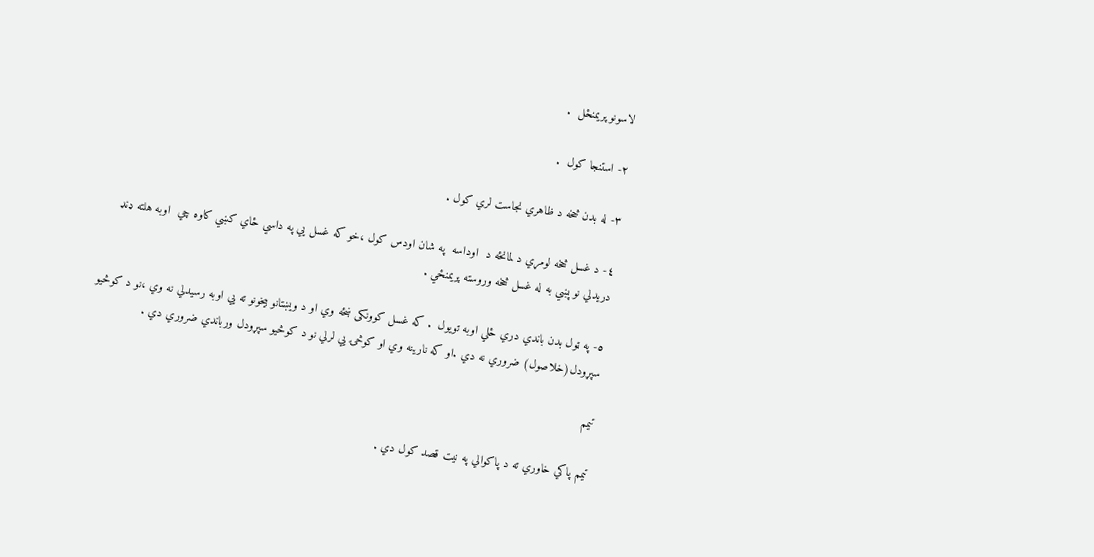لاسونو پريمنځل  .

٢- استنجا کول  .

٣- له بدن څخه د ظاهري نجاست لري کول .

٤- د غسل څخه لومړي د لمانځه د  اوداسه  په شان اودس کول ،خو که غسل يي په داسي ځاي کښي کاوه چي  اوبه هلته ډنډ  دريدلي نو پښي به له غسل څخه وروسته پريمنځي .

٥- په ټول بدن باندي دري ځلي اوبه تويول  . که غسل کوونکى ښځه وي او د ويښتانو بيخونو ته يي اوبه رسيدلي نه وي ،نو د کوڅيو سپړودل(خلاصول) ضروري نه دي .او که نارينه وي او کوڅۍ يي لرلي نو د کوڅيو سپړودل ورباندي ضروري دي .

تيمم

تيمم پاکي خاوري ته د پاکوالي په نيت قصد کول دي .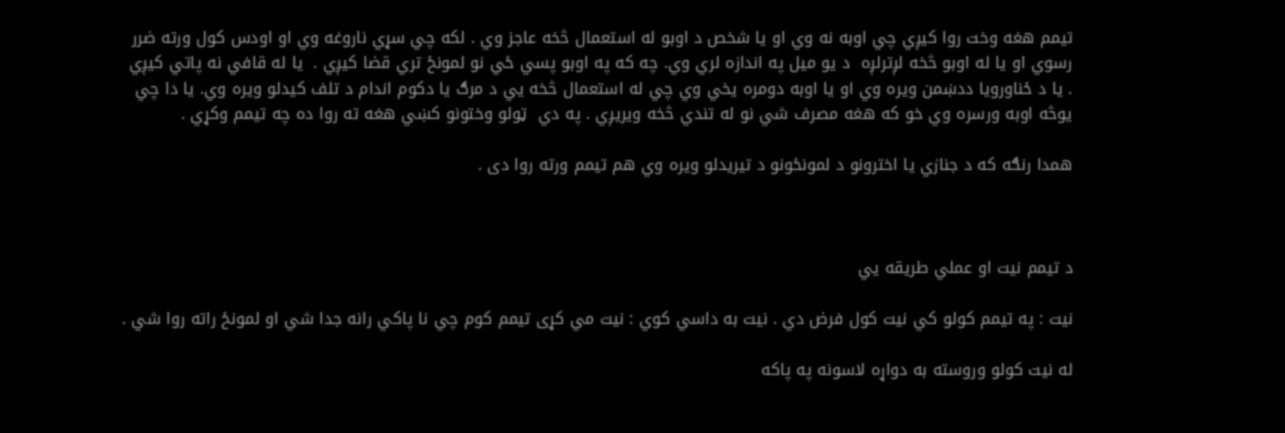تيمم هغه وخت روا کيږي چي اوبه نه وي او يا شخص د اوبو له استعمال څخه عاجز وي . لکه چي سړي ناروغه وي او اودس کول ورته ضرر رسوي او يا له اوبو څخه لږترلږه  د يو ميل په اندازه لري وي. چه که په اوبو پسي ځي نو لمونځ تري قضا کيږي .  يا له قافي نه پاتي کيږي . يا د ځناورويا ددښمن ويره وي او يا اوبه دومره يخي وي چي له استعمال څخه يي د مرګ يا دکوم اندام د تلف کيدلو ويره وي. يا دا چي يوڅه اوبه ورسره وي خو که هغه مصرف شي نو له تندي څخه ويريږي . په دي  ټولو وختونو کښي هغه ته روا ده چه تيمم وکړي .

همدا رنګه که د جنازي يا اخترونو د لمونځونو د تيريدلو ويره وي هم تيمم ورته روا دى .



د تيمم نيت او عملي طريقه يي

نيت : په تيمم کولو کي نيت کول فرض دي . نيت به داسي کوي : نيت مي کړى تيمم کوم چي نا پاکي رانه جدا شي او لمونځ راته روا شي .

له نيت کولو وروسته به دواړه لاسونه په پاکه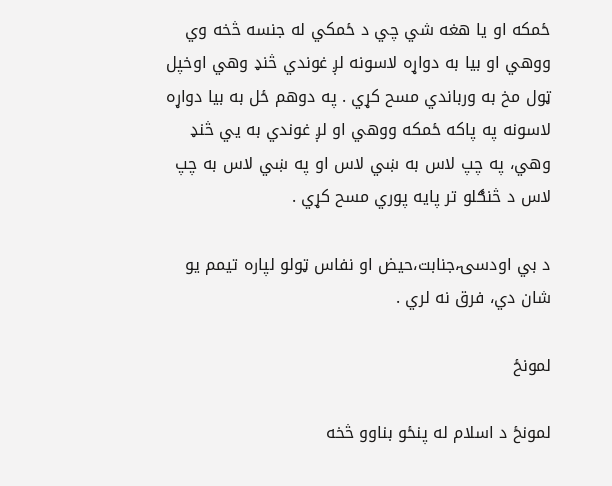ځمکه او يا هغه شي چي د ځمکي له جنسه څخه وي ووهي او بيا به دواړه لاسونه لږ غوندي څنډ وهي اوخپل ټول مخ به ورباندي مسح کړي . په دوهم ځل به بيا دواړه لاسونه په پاکه ځمکه ووهي او لږ غوندي به يي څنډ وهي، په چپ لاس به ښي لاس او په ښي لاس به چپ لاس د څنګلو تر پايه پوري مسح کړي .

د بي اودسۍ،جنابت،حيض او نفاس ټولو لپاره تيمم يو شان دي، فرق نه لري .

لمونځ

لمونځ د اسلام له پنځو بناوو څخه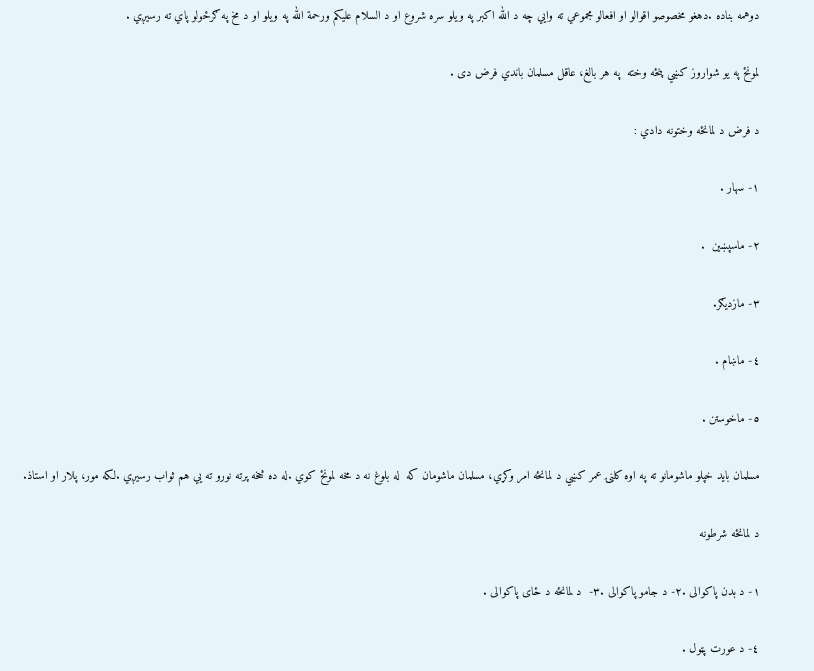دوهمه بناده .دهغو مخصوصو اقوالو او افعالو مجموعي ته وايي چه د الله اکبر په ويلو سره شروع او د السلام عليکم ورحمة الله په ويلو او د مخ په ګرځولو پاي ته رسيږي .

لمونځ په يو شواروز کښي پنځه وخته  په هر بالغ، عاقل مسلمان باندي فرض دى .

د فرض د لمانځه وختونه دادي :

١- سهار .

٢- ماسپښين  .

٣- مازديګر.

٤- ماښام .

٥- ماخوستن .

مسلمان بايد خپلو ماشومانو ته په اوه کلنۍ عمر کښي د لمانځه امر وکړي، مسلمان ماشومان که  له بلوغ نه د مخه لمونځ کوي .له ده څخه پرته نورو ته يي هم ثواب رسيږي .لکه مور، پلار او استاذ.

د لمانځه شرطونه

١- د بدن پاکوالى .٢- د جامو پاکوالى .٣-  د لمانځه د ځاى پاکوالى .

٤- د عورت پټول .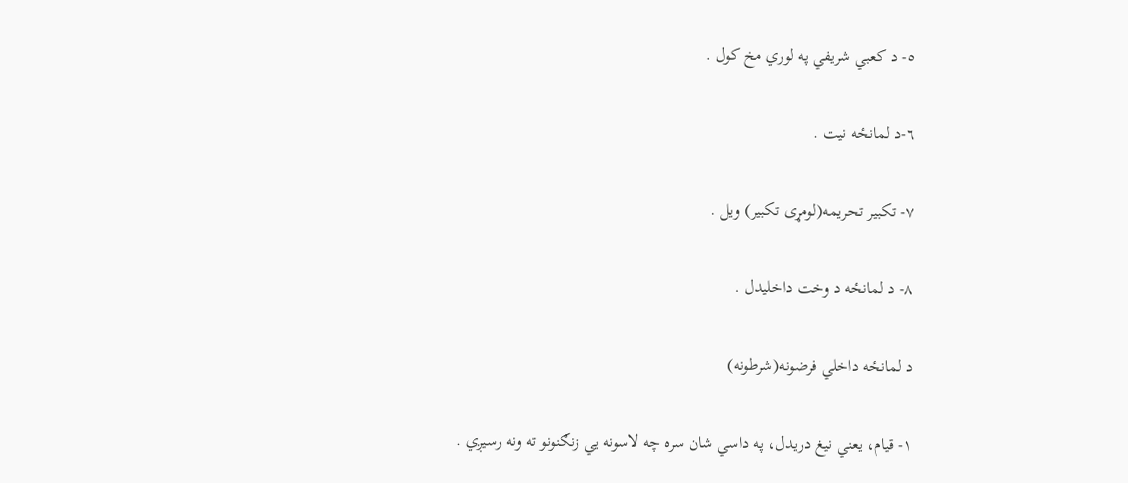٥- د کعبي شريفي په لوري مخ کول .

٦-د لمانځه نيت .

٧- تکبير تحريمه(لومړى تکبير) ويل .

٨- د لمانځه د وخت داخليدل .

د لمانځه داخلي فرضونه(شرطونه)

١- قيام، يعني نيغ دريدل، په داسي شان سره چه لاسونه يي زنګنونو ته ونه رسيږي .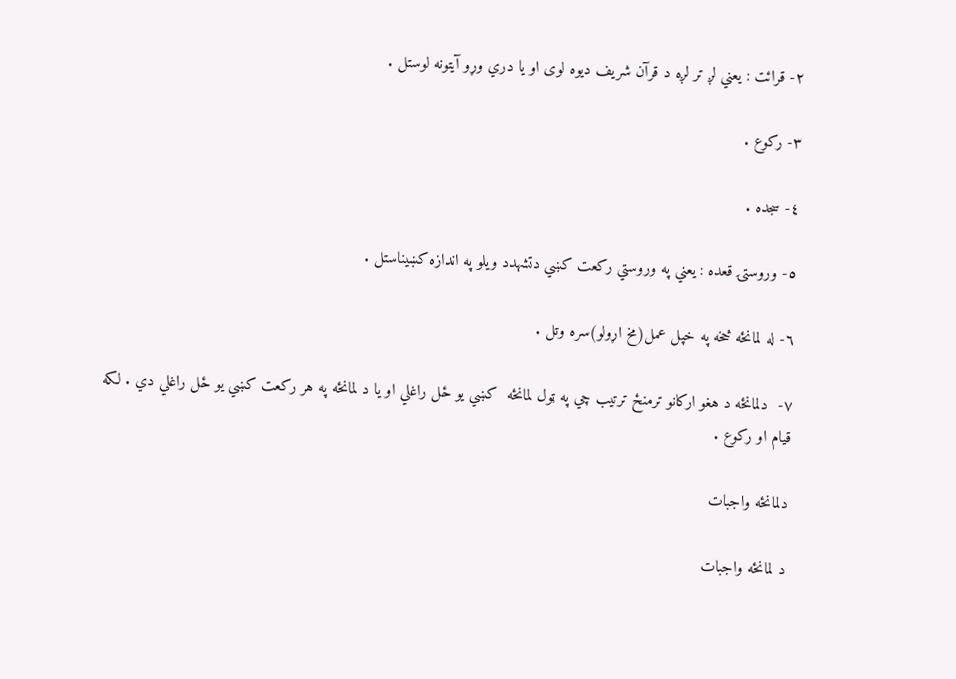٢- قرائت : يعني لږ تر لږه د قرآن شريف ديوه لوى او يا دري وړو آيتونه لوستل .

٣- رکوع .

٤- سجده .

٥- وروستۍ قعده : يعني په وروستي رکعت کښي دتشهدد ويلو په اندازه کښيناستل .

٦- له لمانځه څخه په خپل عمل(مخ اړولو)سره وتل .

٧-  دلمانځه د هغو ارکانو ترمنځ ترتيب چي په ټول لمانځه  کښي يو ځل راغلي او يا د لمانځه په هر رکعت کښي يو ځل راغلي دي . لکه قيام او رکوع .

دلمانځه واجبات

د لمانځه واجبات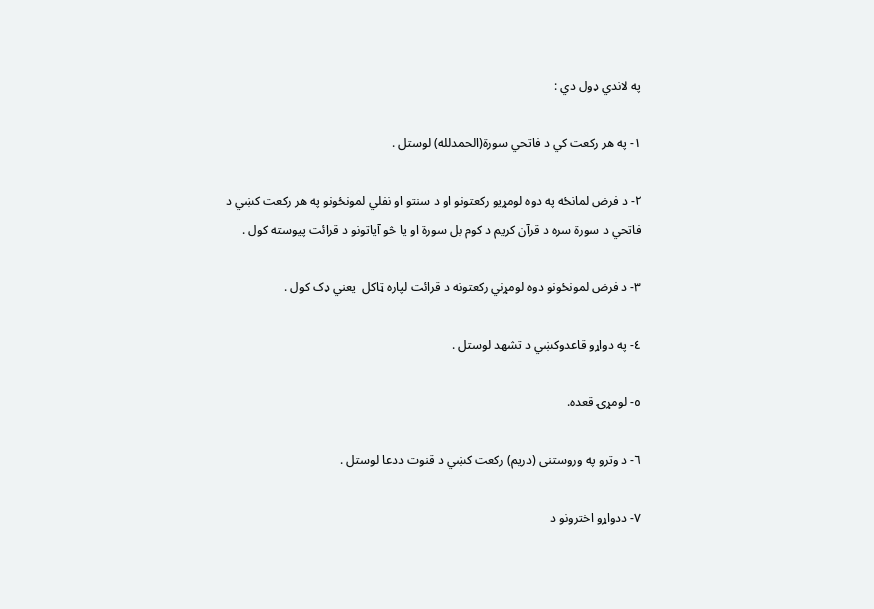په لاندي ډول دي :

١- په هر رکعت کي د فاتحي سورة(الحمدلله) لوستل .

٢- د فرض لمانځه په دوه لومړيو رکعتونو او د سنتو او نفلي لمونځونو په هر رکعت کښي د فاتحي د سورة سره د قرآن کريم د کوم بل سورة او يا څو آياتونو د قرائت پيوسته کول .

٣- د فرض لمونځونو دوه لومړني رکعتونه د قرائت لپاره ټاکل  يعني ډک کول .

٤- په دواړو قاعدوکښي د تشهد لوستل .

٥- لومړۍ قعده.

٦- د وترو په وروستنى (دريم) رکعت کښي د قنوت ددعا لوستل .

٧- ددواړو اخترونو د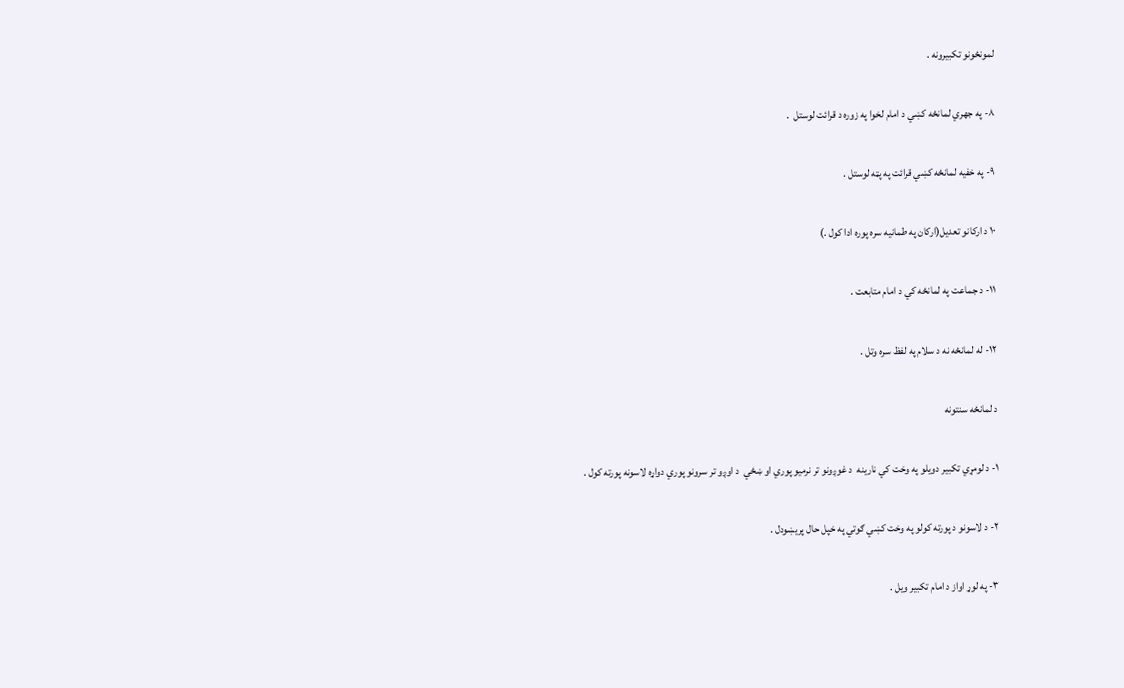لمونځونو تکبيرونه .

٨- په جهري لمانځه کښي د امام لخوا په زوره د قرائت لوستل  .

٩- په خفيه لمانځه کښي قرائت په پټه لوستل .

١٠ د ارکانو تعديل(ارکان په طمانيه سره پوره ادا کول .)

١١- د جماعت په لمانځه کي د امام متابعت .

١٢- له لمانځه نه د سلام په لفظ سره وتل .

د لمانځه سنتونه

١- د لومړي تکبير دويلو په وخت کي نارينه  د غوږونو تر نرميو پوري او ښځي  د اوږو تر سرونو پوري دواړه لاسونه پورته کول .

٢- د لاسونو د پورته کولو په وخت کښي ګوتي په خپل حال پريښودل .

٣- په لوړ اواز د امام تکبير ويل .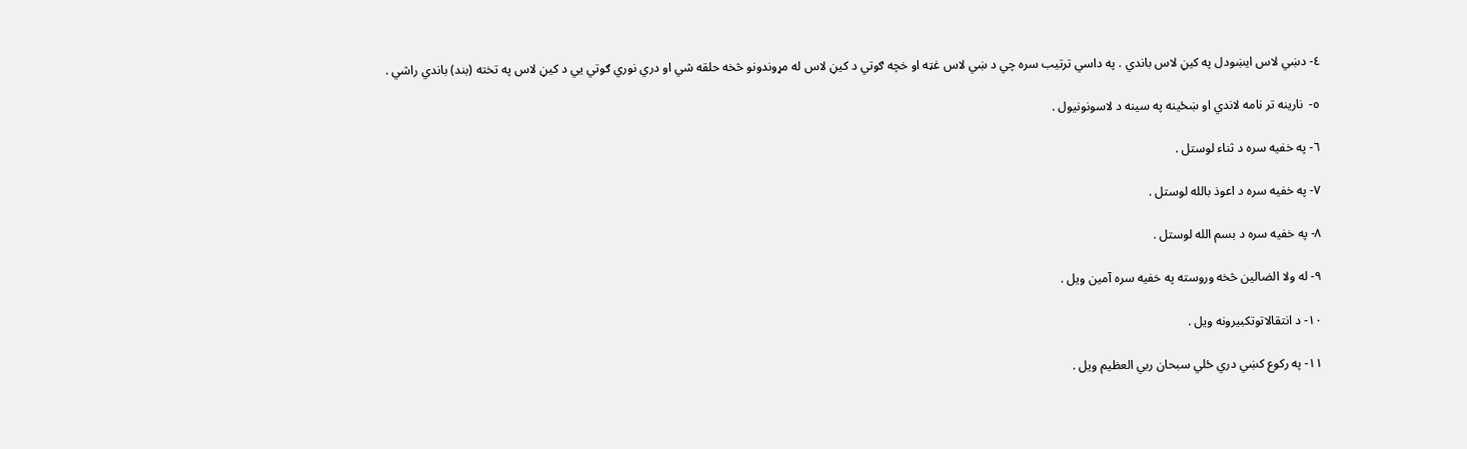٤- دښي لاس ايښودل په کيڼ لاس باندي . په داسي ترتيب سره چي د ښي لاس غټه او خچه ګوتي د کيڼ لاس له مړوندونو څخه حلقه شي او دري نوري ګوتي يي د کيڼ لاس په تخته (بند) باندي راشي .

٥-  نارينه تر نامه لاندي او ښځينه په سينه د لاسونونيول .

٦- په خفيه سره د ثناء لوستل .

٧- په خفيه سره د اعوذ بالله لوستل .

٨- په خفيه سره د بسم الله لوستل .

٩- له ولا الضالين څخه وروسته په خفيه سره آمين ويل .

١٠- د انتقالاتوتکبيرونه ويل .

١١- په رکوع کښي دري ځلي سبحان ربي العظيم ويل .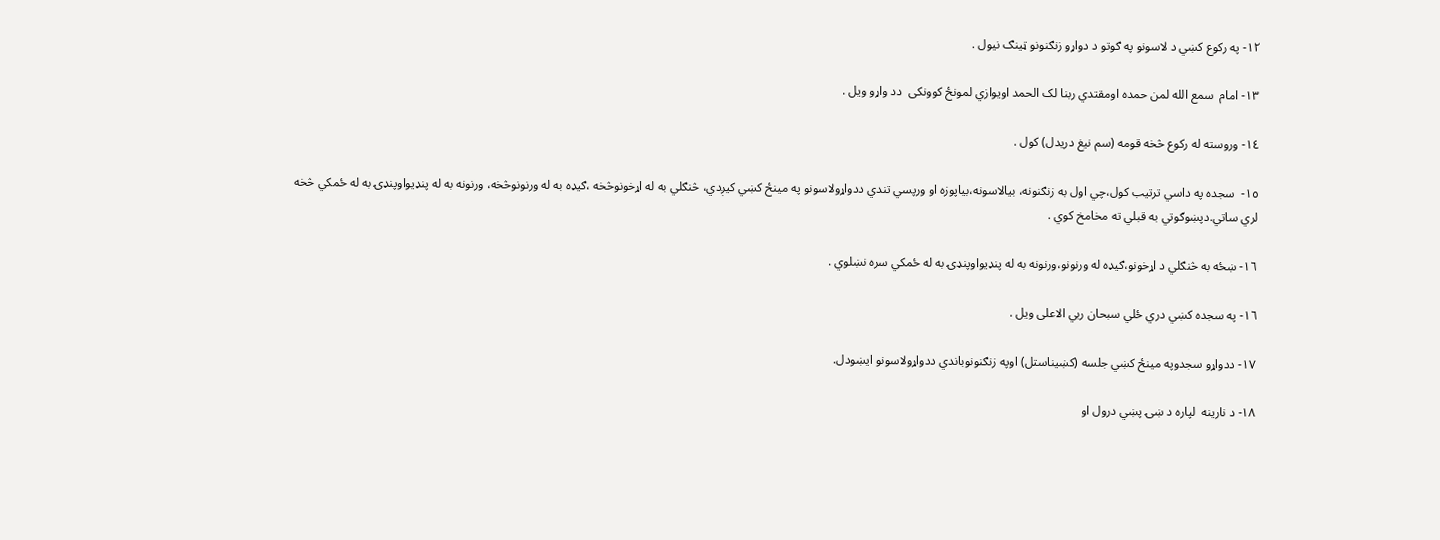١٢- په رکوع کښي د لاسونو په ګوتو د دواړو زنګنونو ټينګ نيول .

١٣- امام  سمع الله لمن حمده اومقتدي ربنا لک الحمد اويوازي لمونځ کوونکى  دد واړو ويل .

١٤- وروسته له رکوع څخه قومه (سم نيغ دريدل) کول .

١٥-  سجده په داسي ترتيب کول،چي اول به زنګنونه، بيالاسونه،بياپوزه او ورپسي تندي ددواړولاسونو په مينځ کښي کيږدي، څنګلي به له اړخونوڅخه ،ګيډه به له ورنونوڅخه، ورنونه به له پنډيواوپنډۍ به له ځمکي څخه لري ساتي.دپښوګوتي به قبلي ته مخامخ کوي .

١٦- ښځه به څنګلي د اړخونو،ګيډه له ورنونو،ورنونه به له پنډيواوپنډۍ به له ځمکي سره نښلوي .

١٦- په سجده کښي دري ځلي سبحان ربي الاعلى ويل .

١٧- ددواړو سجدوپه مينځ کښي جلسه (کښيناستل) اوپه زنګنونوباندي ددواړولاسونو ايښودل.

١٨- د نارينه  لپاره د ښۍ پښي درول او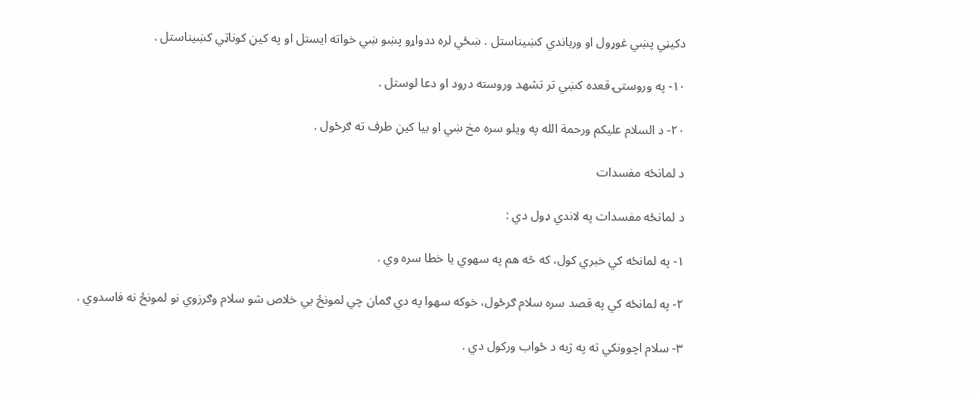دکيڼي پښي غوړول او ورباندي کښيناستل . ښځي لره ددواړو پښو ښي خواته ايستل او په کيڼ کوناټي کښيناستل .

١٠- په وروستۍ قعده کښي تر تشهد وروسته درود او دعا لوستل .

٢٠- د السلام عليکم ورحمة الله په ويلو سره مخ ښي او بيا کيڼ طرف ته ګرځول .

د لمانځه مفسدات

د لمانځه مفسدات په لاندي ډول دي :

١- په لمانځه کي خبري کول، که څه هم په سهوي يا خطا سره وي .

٢- په لمانځه کي په قصد سره سلام ګرځول، خوکه سهوا په دي ګمان چي لمونځ يي خلاص شو سلام وګرزوي نو لمونځ نه فاسدوي .

٣- سلام اچوونکي ته په ژبه د ځواب ورکول دي .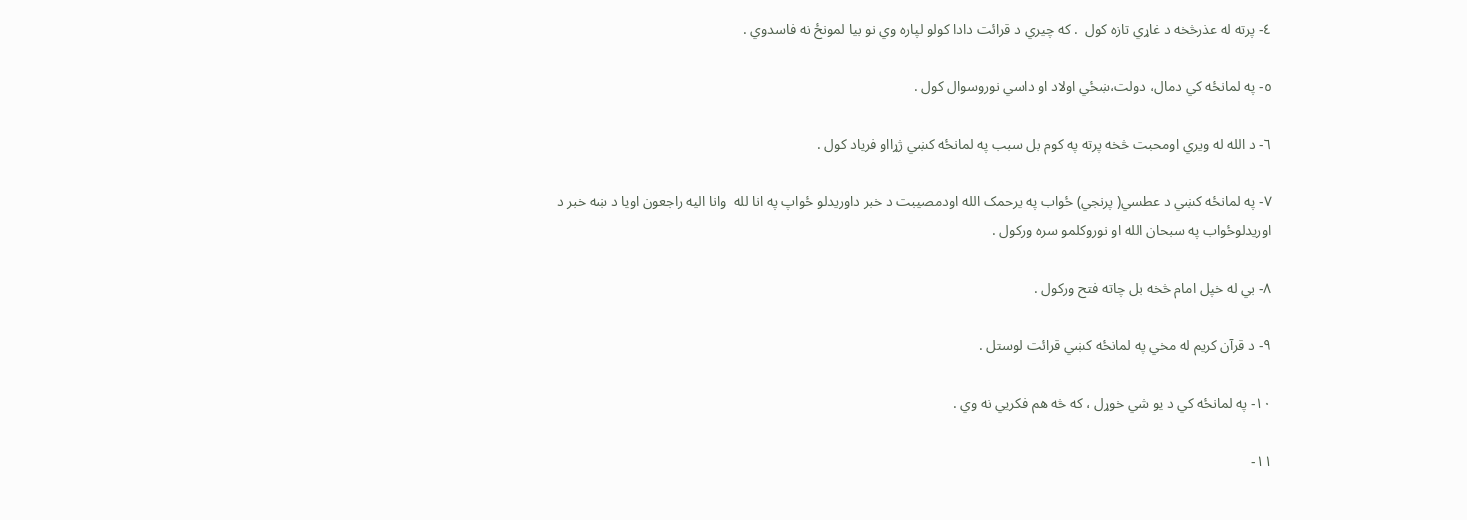٤- پرته له عذرڅخه د غاړي تازه کول  . که چيري د قرائت دادا کولو لپاره وي نو بيا لمونځ نه فاسدوي .

٥- په لمانځه کي دمال، دولت،ښځي اولاد او داسي نوروسوال کول .

٦- د الله له ويري اومحبت څخه پرته په کوم بل سبب په لمانځه کښي ژړااو فرياد کول .

٧- په لمانځه کښي د عطسي( پرنجي) ځواب په يرحمک الله اودمصيبت د خبر داوريدلو ځواپ په انا لله  وانا اليه راجعون اويا د ښه خبر د اوريدلوځواب په سبحان الله او نوروکلمو سره ورکول .

٨- بي له خپل امام څخه بل چاته فتح ورکول .

٩- د قرآن کريم له مخي په لمانځه کښي قرائت لوستل .

١٠- په لمانځه کي د يو شي خوړل ، که څه هم فکريي نه وي .

١١-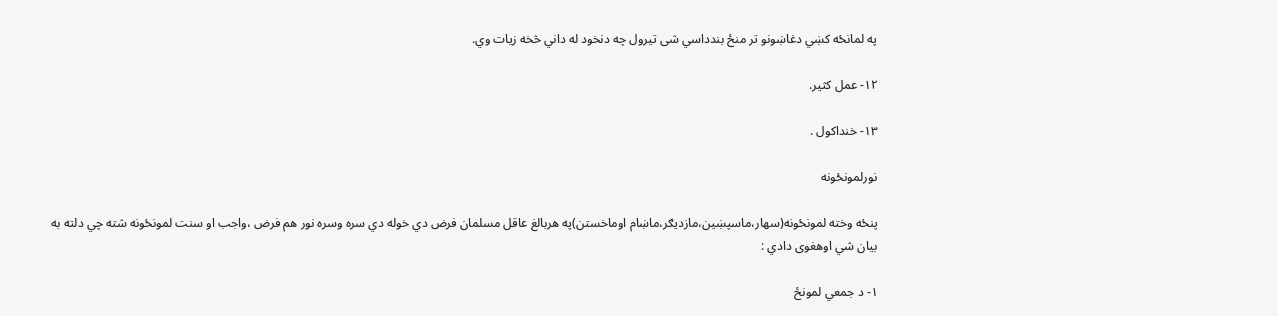په لمانځه کښي دغاښونو تر منځ بندداسي شى تيرول چه دنخود له داني څخه زيات وي.

١٢- عمل کثير.

١٣- خنداکول .

نورلمونځونه

پنځه وخته لمونځونه(سهار،ماسپښين،مازديګر،ماښام اوماخستن)په هربالغ عاقل مسلمان فرض دي خوله دي سره وسره نور هم فرض ،واجب او سنت لمونځونه شته چي دلته به بيان شي اوهغوى دادي :

١- د جمعي لمونځ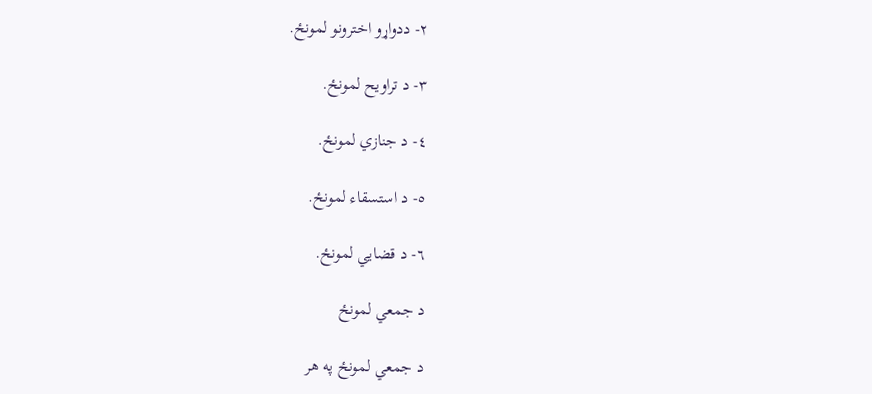٢- ددواړو اخترونو لمونځ.

٣- د تراويح لمونځ.

٤- د جنازي لمونځ.

٥- د استسقاء لمونځ.

٦- د قضايي لمونځ.

د جمعي لمونځ

د جمعي لمونځ په هر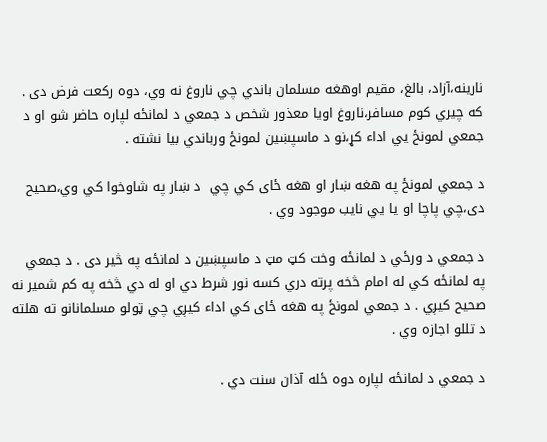نارينه،آزاد، بالغ، مقيم اوهغه مسلمان باندي چي ناروغ نه وي، دوه رکعت فرض دى . که چيري کوم مسافر،ناروغ اويا معذور شخص د جمعي د لمانځه لپاره حاضر شو او د جمعي لمونځ يي اداء کړ،نو د ماسپښين لمونځ ورباندي بيا نشته .

د جمعي لمونځ په هغه ښار او هغه ځاى کي چي  د ښار په شاوخوا کي وي،صحيح دى،چي پاچا او يا يي نايب موجود وي .

د جمعي د ورځي د لمانځه وخت کټ مټ د ماسپښين د لمانځه په څير دى . د جمعي په لمانځه کي له امام څخه پرته دري کسه نور شرط دي او له دي څخه په کم شمير نه صحيح کيږي . د جمعي لمونځ په هغه ځاى کي اداء کيږي چي ټولو مسلمانانو ته هلته د تللو اجازه وي .

د جمعي د لمانځه لپاره دوه ځله آذان سنت دي .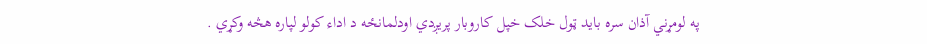په لومړني آذان سره بايد ټول خلک خپل کاروبار پريږدي اودلمانځه د اداء کولو لپاره هڅه وکړي .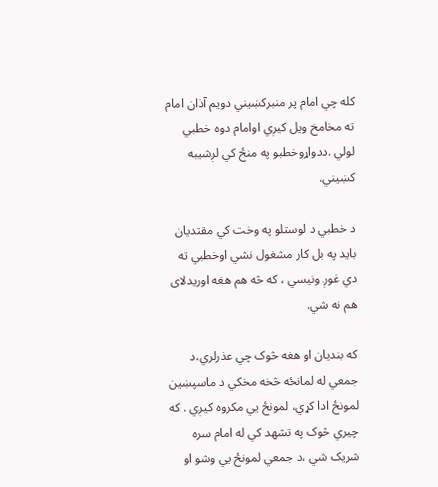کله چي امام پر منبرکښيني دويم آذان امام ته مخامخ ويل کيږي اوامام دوه خطبي لولي .ددواړوخطبو په منځ کي لږشيبه کښيني.

د خطبي د لوستلو په وخت کي مقتديان بايد په بل کار مشغول نشي اوخطبي ته دي غوږ ونيسي ، که څه هم هغه اوريدلاى هم نه شي.

که بنديان او هغه څوک چي عذرلري،د جمعي له لمانځه څخه مخکي د ماسپښين  لمونځ ادا کړي، لمونځ يي مکروه کيږي . که چيري څوک په تشهد کي له امام سره شريک شي ،د جمعي لمونځ يي وشو او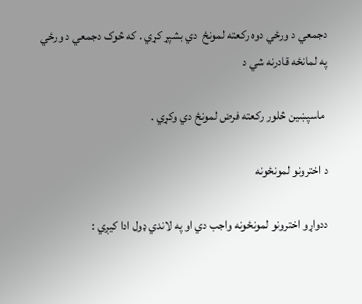دجمعي د ورځي دوه رکعته لمونځ  دي بشپړ کړي . که څوک دجمعي د ورځي په لمانځه قادرنه شي د

 ماسپښين څلور رکعته فرض لمونځ دي وکړي .

د اخترونو لمونځونه

ددواړو اخترونو لمونځونه واجب دي او په لاندي ډول ادا کيږي :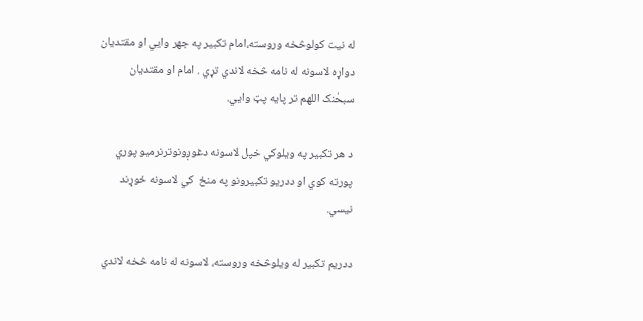له نيت کولوڅخه وروسته،امام تکبير په جهر وايي او مقتديان دواړه لاسونه له نامه څخه لاندي تړي . امام او مقتديان سبحٰنک اللهم تر پايه پټ وايي.

د هر تکبير په ويلوکي خپل لاسونه دغوږونوترنرميو پوري پورته کوي او ددريو تکبيرونو په منځ  کي لاسونه ځوړند نيسي.

ددريم تکبير له ويلوڅخه وروسته، لاسونه له نامه څخه لاندي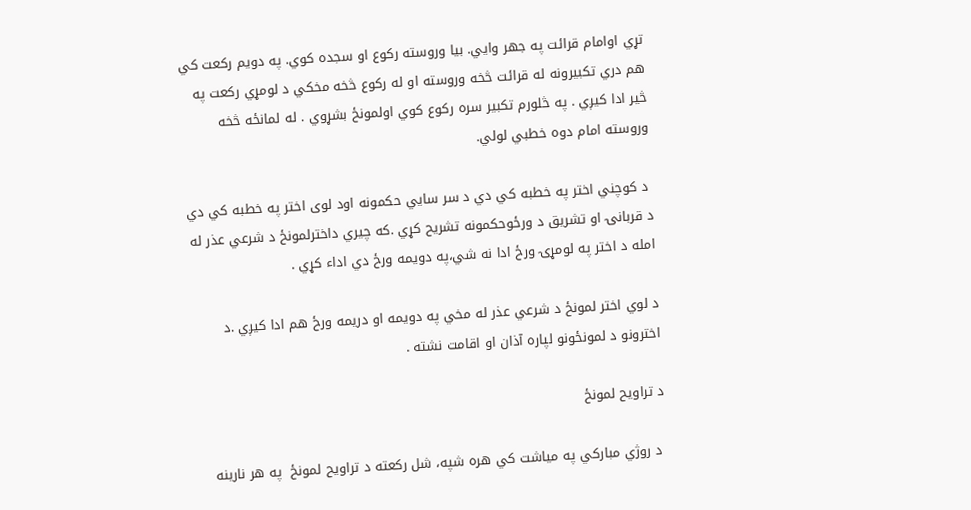تړي اوامام قرائت په جهر وايي. بيا وروسته رکوع او سجده کوي. په دويم رکعت کي هم دري تکبيرونه له قرائت څخه وروسته او له رکوع څخه مخکي د لومړي رکعت په څير ادا کيږي . په څلورم تکبير سره رکوع کوي اولمونځ بشړوي . له لمانځه څخه وروسته امام دوه خطبي لولي.

 د کوچني اختر په خطبه کي دي د سر سايي حکمونه اود لوى اختر په خطبه کي دي د قربانۍ او تشريق د ورځوحکمونه تشريح کړي .که چيري داخترلمونځ د شرعي عذر له امله د اختر په لومړۍ ورځ ادا نه شي،په دويمه ورځ دي اداء کړي .

د لوي اختر لمونځ د شرعي عذر له مخي په دويمه او دريمه ورځ هم ادا کيږي .د اخترونو د لمونځونو لپاره آذان او اقامت نشته .

د تراويح لمونځ

 د روژي مبارکي په مياشت کي هره شپه، شل رکعته د تراويح لمونځ  په هر نارينه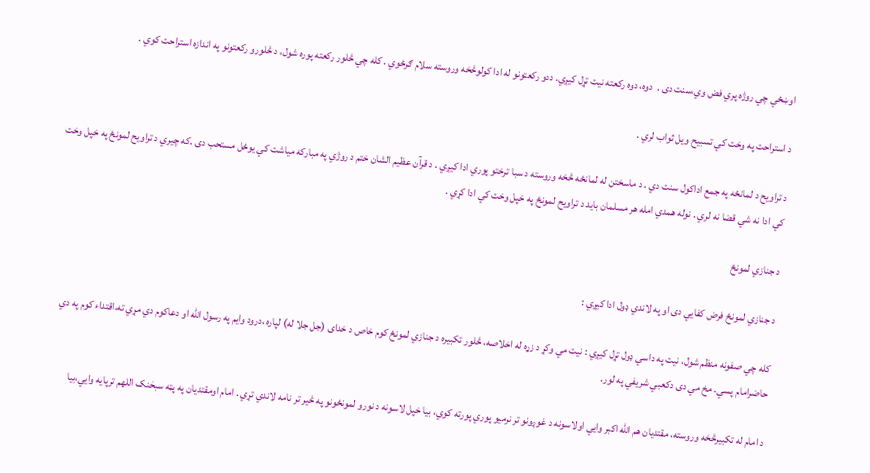اوښځي چي روژه پري فض وي،سنت دى .  دوه، دوه رکعته نيت تړل کيږي. ددو رکعتونو له ادا کولوڅخه وروسته سلام ګرځوي . کله چي څلور رکعته پوره شول، د څلورو رکعتونو په اندازه استراحت کوي .

د استراحت په وخت کي تسبيح ويل ثواب لري .

د تراويح د لمانځه په جمع اداکول سنت دي . د ماسختن له لمانځه څخه وروسته د سبا ترختو پوري ادا کيږي . د قرآن عظيم الشان ختم د روژي په مبارکه مياشت کي يوځل مستحب دى .که چيري د تراويح لمونځ په خپل وخت کي ادا نه شي قضا نه لري . نوله همدي امله هر مسلمان بايد د تراويح لمونځ په خپل وخت کي ادا کړي .

د جنازي لمونځ

د جنازي لمونځ فرض کفايي دى او په لاندي ډول ادا کيږي :

کله چي صفونه منظم شول، نيت په داسي ډول تړل کيږي : نيت مي وکړ د زړه له اخلاصه، څلور تکبيره د جنازي لمونځ کوم خاص د خداى (جل جلا له) لپاره ،درود وايم په رسول الله او دعاکوم دي مړي ته،اقتداء کوم په دي حاضرامام پسي. مخ مي دى دکعبي شريفي په لور.

د امام له تکبيرڅخه وروسته، مقتديان هم الله اکبر وايي اولاسونه د غوږونو تر نرميو پوري پورته کوي، بيا خپل لاسونه د نورو لمونځونو په څير تر نامه لاندي تړي . امام اومقتديان په پټه سبحٰنک اللهم ترپايه وايي،بيا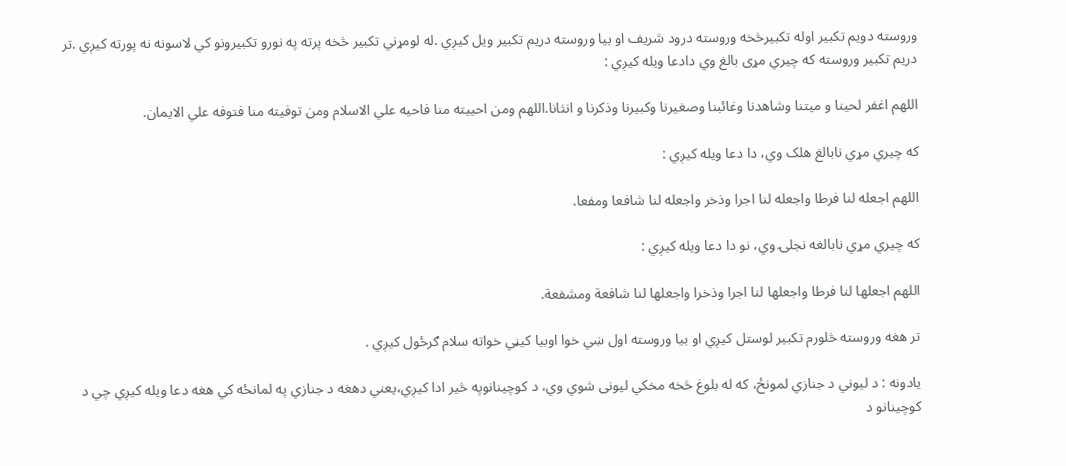وروسته دويم تکبير اوله تکبيرڅخه وروسته درود شريف او بيا وروسته دريم تکبير ويل کيږي .له لومړني تکبير څخه پرته په نورو تکبيرونو کي لاسونه نه پورته کيږي .تر دريم تکبير وروسته که چيري مړى بالغ وي دادعا ويله کيږي :

اللهم اغفر لحينا و ميتنا وشاهدنا وغائبنا وصغيرنا وکبيرنا وذکرنا و انثانا.اللهم ومن احييته منا فاحيه علي الاسلام ومن توفيته منا فتوفه علي الايمان.

که چيري مړي نابالغ هلک وي، دا دعا ويله کيږي :

اللهم اجعله لنا فرطا واجعله لنا اجرا وذخر واجعله لنا شافعا ومفعا.

که چيري مړي نابالغه نجلۍ وي، نو دا دعا ويله کيږي :

اللهم اجعلها لنا فرطا واجعلها لنا اجرا وذخرا واجعلها لنا شافعة ومشفعة.

تر هغه وروسته څلورم تکبير لوستل کيږي او بيا وروسته اول ښي خوا اوبيا کيڼي خواته سلام ګرځول کيږي .

يادونه : د ليوني د جنازي لمونځ، که له بلوغ څخه مخکي ليونى شوي وي، د کوچينانوپه څير ادا کيږي،يعني دهغه د جنازي په لمانځه کي هغه دعا ويله کيږي چي د کوچينانو د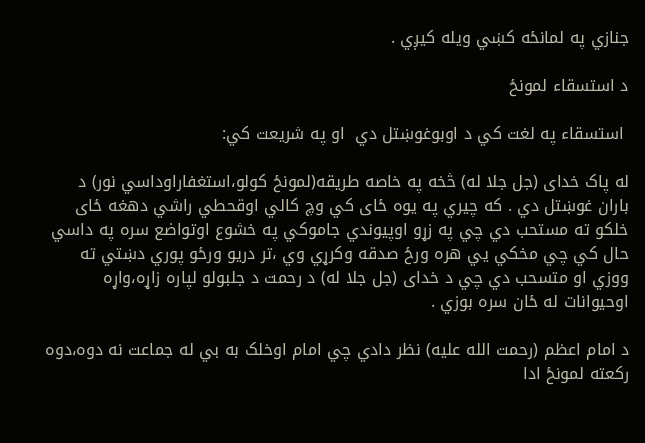جنازي په لمانځه کښي ويله کيږي .

د استسقاء لمونځ

 استسقاء په لغت کي د اوبوغوښتل دي  او په شريعت کي:

له پاک خداى (جل جلا له) څخه په خاصه طريقه(لمونځ کولو،استغفاراوداسي نور) د باران غوښتل دي . که چيري په يوه ځاى کي وچ کالي اوقحطي راشي دهغه ځاى خلکو ته مستحب دي چي په زړو اوپيوندي جاموکي په خشوع اوتواضع سره په داسي حال کي چي مخکي يي هره ورځ صدقه وکرړي وي ،تر دريو ورځو پوري دښتي ته ووزي او متسحب دي چي د خداى (جل جلا له) د رحمت د جلبولو لپاره زاړه،واړه اوحيوانات له ځان سره بوزي .

د امام اعظم (رحمت الله عليه) نظر دادي چي امام اوخلک به بي له جماعت نه دوه،دوه رکعته لمونځ ادا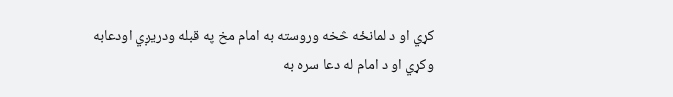کړي او د لمانځه څخه وروسته به امام مخ په قبله ودريږي اودعابه وکړي او د امام له دعا سره به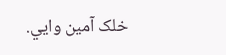خلک آمين وايي.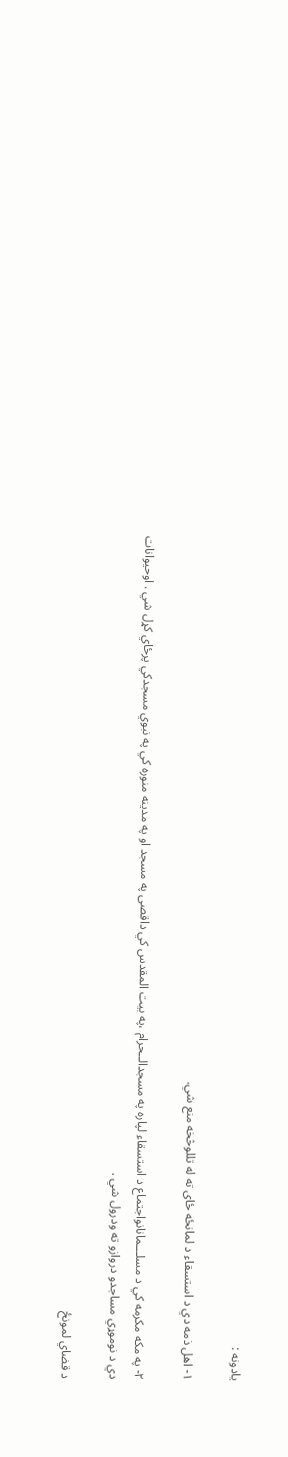يادونه :

١- اهل ذمه دي د استسقاء د لمانځه ځاى ته له تللوڅخه منع شي.

٢- په مکه مکرمه کي د مسلـــمانانواجتماع د استسقاء لپاره په مسجدالــحرام ،په بيت المقدس کي داقصى په مسجد او په مدينه منوره کي په نبوي مسجدکي پرځاي کړل شي . اوحيوانات دي د نوموړي مساجدو دروازو ته ودرول شي .

د قضاي لمونځ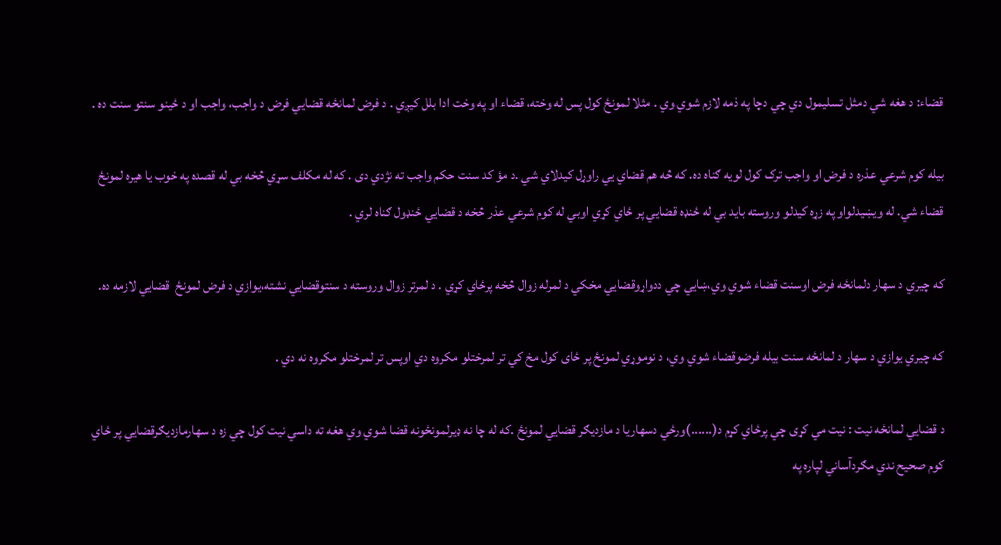قضاء: د هغه شي دمثل تسليمول دي چي دچا په ذمه لازم شوي وي . مثلا لمونځ کول پس له وخته، قضاء او په وخت ادا بلل کيږي . د فرض لمانځه قضايي فرض د واجب، واجب او د ځينو سنتو سنت ده .

بيله کوم شرعي عذره د فرض او واجب ترک کول لويه ګناه ده. که څه هم قضاي يي راوړل کيدلاي شي .د مؤ کد سنت حکم واجب ته نژدي دى . که له مکلف سړي څخه بي له قصده په خوب يا هيره لمونځ قضاء شي. له ويښيدلواو په زړه کيدلو وروسته بايد بي له ځنډه قضايي پر ځاي کړي اوبي له کوم شرعي عذر څخه د قضايي ځنډول ګناه لري .

که چيري د سهار دلمانځه فرض اوسنت قضاء شوي وي،ښايي چي ددواړوقضايي مخکي د لمرله زوال څخه پرځاي کړي . د لمرتر زوال وروسته د سنتوقضايي نشته،يوازي د فرض لمونځ  قضايي لازمه ده.

که چيري يوازي د سهار د لمانځه سنت بيله فرضوقضاء شوي وي، د نوموړي لمونځ پر ځاى کول مخ کي تر لمرختلو مکروه دي اوپس تر لمرختلو مکروه نه دي .

د قضايي لمانځه نيت : نيت مي کړى چي پرځاي کړم د(......)ورځي دسهاريا د مازديګر قضايي لمونځ .که له چا نه ډيرلمونځونه قضا شوي وي هغه ته داسي نيت کول چي زه د سهارمازديګرقضايي پر ځاي کوم صحيح ندي مګردآساني لپاره په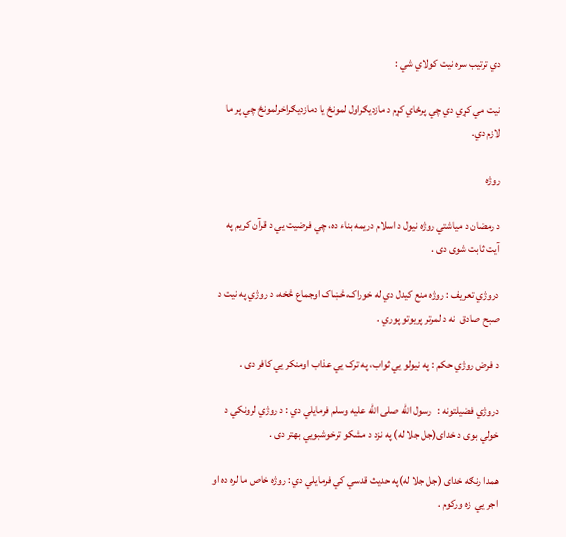دي ترتيب سره نيت کولاي شي :

نيت مي کړي دي چي پرځاي کړم د مازديګراول لمونځ يا دمازديګراخرلمونځ چي پر ما لازم دي.

روژه

د رمضان د مياشتي روژه نيول د اسلام دريمه بناء ده، چي فرضيت يي د قرآن کريم په آيت ثابت شوى دى .

دروژي تعريف : روژه منع کيدل دي له خوراک،څښاک اوجماع څخه، د روژي په نيت د صبح صادق  نه د لمرتر پريوتو پوري .

د فرض روژي حکم : په نيولو يي ثواب، په ترک يي عذاب اومنکر يي کافر دى .

دروژي فضيلتونه :   رسول الله صلى الله عليه وسلم فرمايلي دي : د روژي لرونکي د خولي بوى د خداى(جل جلا له) په نزد د مشکو ترخوشبويي بهتر دى .

همدا رنګه خداى (جل جلا له)په حديث قدسي کي فرمايلي دي : روژه خاص ما لره ده او اجر يي  زه ورکوم .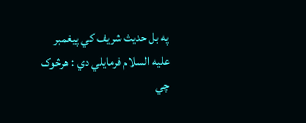په بل حديث شريف کي پيغمبر عليه السلام فرمايلي دي : هرڅوک چي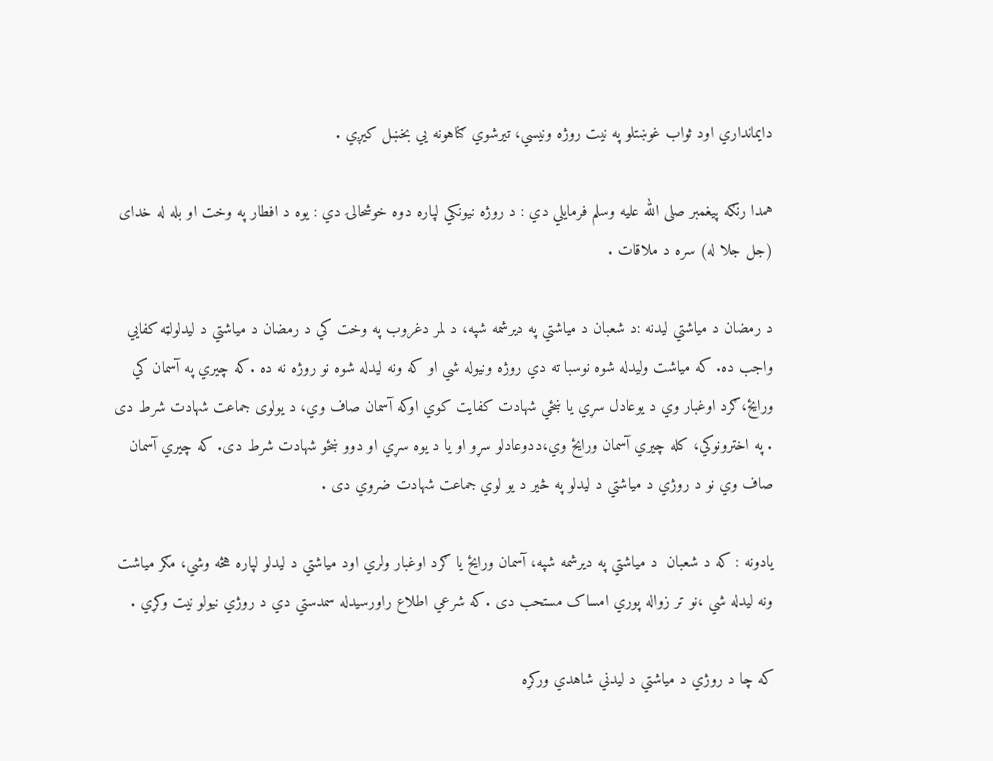دايمانداري اود ثواب غوښتلو په نيت روژه ونيسي، تيرشوي ګناهونه يي بخښل کيږي .

همدا رنګه پيغمبر صلى الله عليه وسلم فرمايلي دي : د روژه نيونکي لپاره دوه خوشحالۍ دي : يوه د افطار په وخت او بله له خداى (جل جلا له) سره د ملاقات .

د رمضان د مياشتي ليدنه :د شعبان د مياشتي په ديرشمه شپه، د لمر دغروب په وخت کي د رمضان د مياشتي د ليدلولټه کفايي واجب ده. که مياشت وليدله شوه نوسبا ته دي روژه ونيوله شي او که ونه ليدله شوه نو روژه نه ده .که چيري په آسمان کي ورايځ،ګرد اوغبار وي د يوعادل سړي يا ښځي شهادت کفايت کوي اوکه آسمان صاف وي، د يولوى جماعت شهادت شرط دى . په اخترونوکي، کله چيري آسمان ورايځ وي،ددوعادلو سړو او يا د يوه سړي او دوو ښځو شهادت شرط دى. که چيري آسمان صاف وي نو د روژي د مياشتي د ليدلو په څير د يو لوي جماعت شهادت ضروي دى .

يادونه : که د شعبان  د مياشتي په ديرشمه شپه، آسمان ورايځ يا ګرد اوغبار ولري اود مياشتي د ليدلو لپاره هڅه وشي، مګر مياشت ونه ليدله شي ،نو تر زواله پوري امساک مستحب دى .که شرعي اطلاع راورسيدله سمدستي دي د روژي نيولو نيت وکړي .

که چا د روژي د مياشتي د ليدني شاهدي ورکړه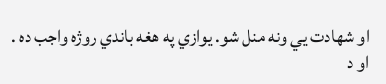او شهادت يي ونه منل شو. يوازي په هغه باندي روژه واجب ده . او د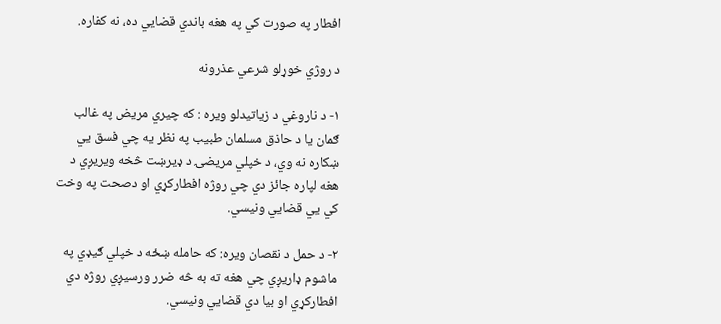افطار په صورت کي په هغه باندي قضايي ده، نه کفاره.

د روژي خوړلو شرعي عذرونه

١- د ناروغي د زياتيدلو ويره : که چيري مريض په غالب ګمان يا د حاذق مسلمان طبيب په نظر يه چي فسق يي ښکاره نه وي، د خپلي مريضۍ د ډيرښت څخه ويريږي د هغه لپاره جائز دي چي روژه افطارکړي او دصحت په وخت کي يي قضايي ونيسي.

٢- د حمل د نقصان ويره: که حامله ښځه د خپلي ګيډي په ماشوم ډاريږي چي هغه ته به څه ضرر ورسيږي روژه دي افطارکړي او بيا دي قضايي ونيسي.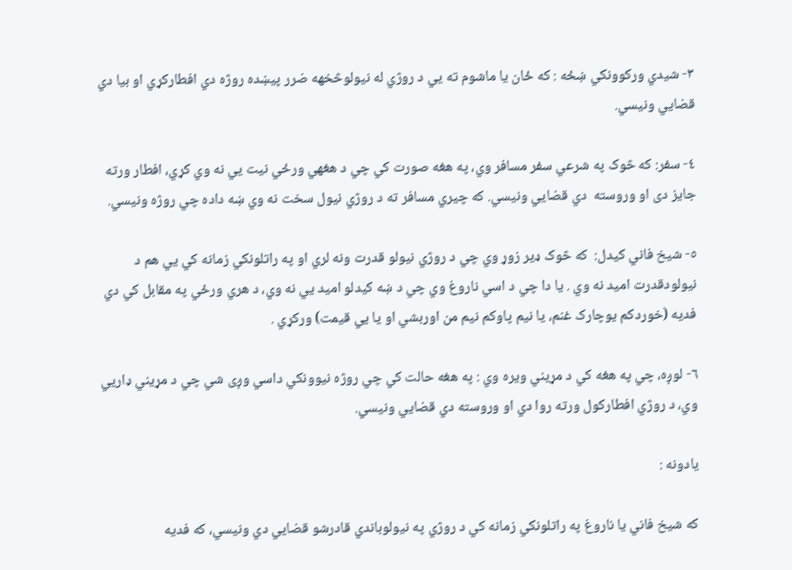٣- شيدي ورکوونکي ښځه : که ځان يا ماشوم ته يي د روژي له نيولوڅخهه ضرر پيښده روژه دي افطارکړي او بيا دي قضايي ونيسي.

٤- سفر: که څوک په شرعي سفر مسافر وي، په هغه صورت کي چي د هغهي ورځي نيت يي نه وي کړي، افطار ورته جايز دى او وروسته  دي قضايي ونيسي. که چيري مسافر ته د روژي نيول سخت نه وي ښه داده چي روژه ونيسي.

٥- شيخ فاني کيدل:  که څوک ډير زوړ وي چي د روژي نيولو قدرت ونه لري او په راتلونکي زمانه کي يي هم د نيولودقدرت اميد نه وي . يا دا چي د اسي ناروغ وي چي د ښه کيدلو اميد يي نه وي، د هري ورځي په مقابل کي دي فديه (خوردکم يوچارک غنم، يا نيم پاوکم نيم من اوربشي او يا يي قيمت) ورکړي .

٦- لوږه، چي په هغه کي د مړيني ويره وي : په هغه حالت کي چي روژه نيوونکي داسي وږى شي چي د مړيني ډاريي وي، د روژي افطارکول ورته روا دي او وروسته دي قضايي ونيسي.

يادونه :

که شيخ فاني يا ناروغ په راتلونکي زمانه کي د روژي په نيولوباندي قادرشو قضايي دي ونيسي، که فديه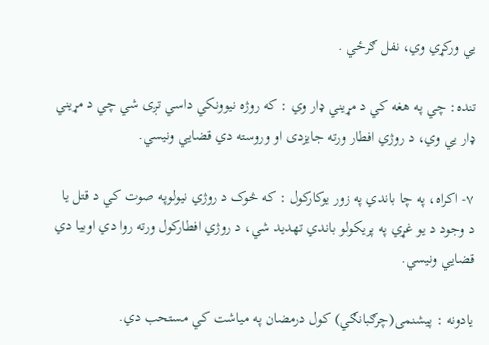يي ورکړي وي، نفل ګرځي .

تنده: چي په هغه کي د مړيني ډار وي : که روژه نيوونکي داسي تږى شي چي د مړيني ډار يي وي، د روژي افطار ورته جايزدى او وروسته دي قضايي ونيسي.

٧- اکراه، په چا باندي په زور يوکارکول : که څوک د روژي نيولوپه صوت کي د قتل يا د وجود د يو غړي په پريکولو باندي تهديد شي، د روژي افطارکول ورته روا دي اوبيا دي قضايي ونيسي.

يادونه : پيشنمى(چرګبانګي) کول درمضان په مياشت کي مستحب دي.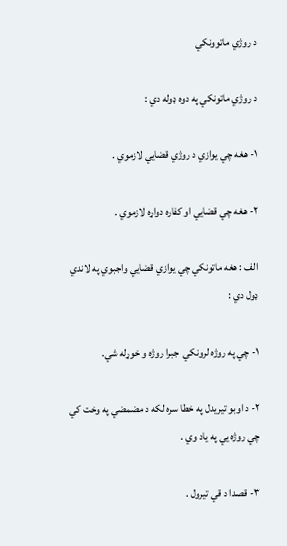د روژي ماتوونکي

د روژي ماتونکي په دوه ډوله دي :

١- هغه چي يوازي د روژي قضايي لازموي .

٢- هغه چي قضايي او کفاره دواړه لازموي .

الف : هغه ماتونکي چي يوازي قضايي واجبوي په لاندي ډول دي :

١- چي په روژه لرونکي  جبرا روژه و خوړله شي.

٢- د اوبو تيريدل په خطا سره لکه د مضمضي په وخت کي چي روژه يي په ياد وي .

٣- قصدا د قي تيرول .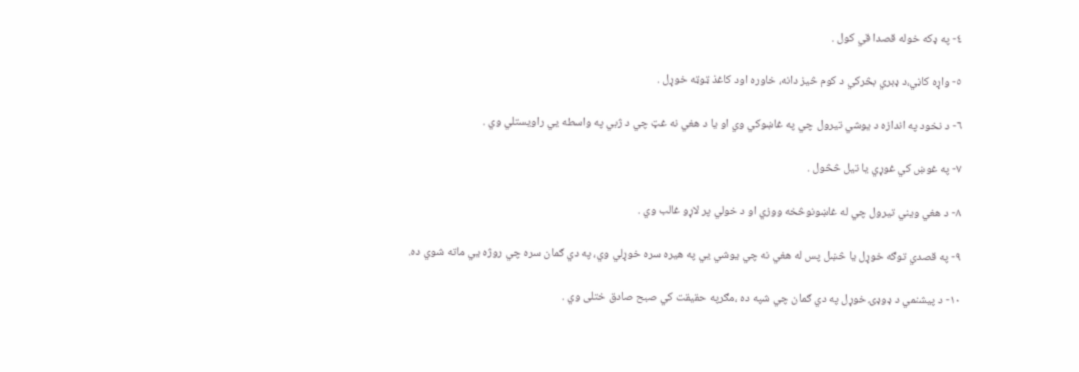٤- په ډکه خوله قصدا قي کول .

٥- واړه کاڼي،د ډبري بڅرکي د کوم څيز دانه، خاوره اود کاغذ ټوټه خوړل .

٦- د نخود په اندازه د يوشي تيرول چي په غاښوکي وي او يا د هغي نه غټ چي د ژبي په واسطه يي راويستلي وي .

٧- په غوښ کي غوړي يا تيل څڅول .

٨- د هغي ويني تيرول چي له غاښونوڅخه ووزي او د خولي پر لاړو غالب وي .

٩- په قصدي توګه خوړل يا څښل پس له هغي نه چي يوشي يي په هيره سره خوړلي وي، په دي ګمان سره چي روژه يي ماته شوي ده.

١٠- د پيشنمي د ډوډۍ خوړل په دي ګمان چي شپه ده ،مګرپه حقيقت کي صبح صادق ختلى وي .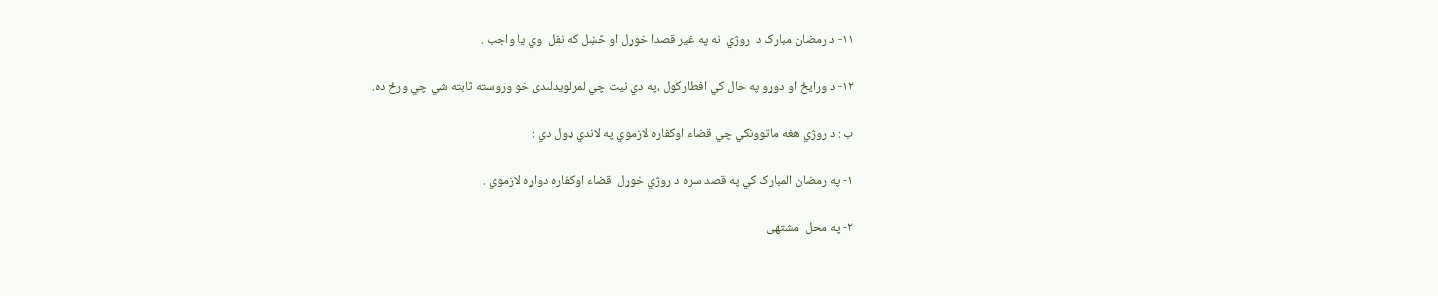١١- د رمضان مبارک د  روژي  نه په غير قصدا خوړل او څښل که نفل  وي يا واجب .

١٢- د ورايځ او دوړو په حال کي افطارکول ،په دي نيت چي لمرلويدلىدى خو وروسته ثابته شي چي ورځ ده.

ب : د روژي هغه ماتوونکي چي قضاء اوکفاره لازموي په لاندي ډول دي :

١- په رمضان المبارک کي په قصد سره د روژي خوړل  قضاء اوکفاره دواړه لازموي .

٢- په محل  مشتهى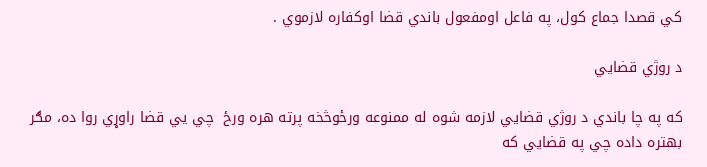کي قصدا جماع کول، په فاعل اومفعول باندي قضا اوکفاره لازموي .

د روژي قضايي

که په چا باندي د روژي قضايي لازمه شوه له ممنوعه ورځوڅخه پرته هره ورځ  چي يي قضا راوړي روا ده، مګر بهتره داده چي په قضايي که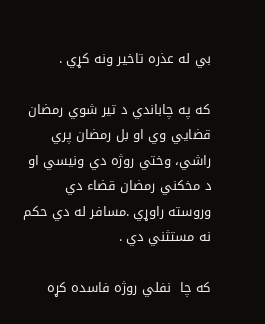بي له عذره تاخير ونه کړي .

که په چاباندي د تير شوي رمضان قضايي وي او بل رمضان پري راشي، وختي روژه دي ونيسي او د مخکني رمضان قضاء دي وروسته راوړي .مسافر له دي حکم نه مستثني دي .

که چا  نفلي روژه فاسده کړه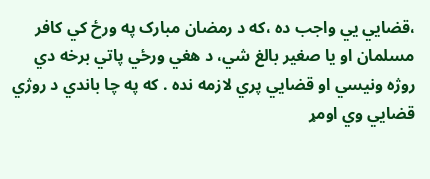،قضايي يي واجب ده ،که د رمضان مبارک په ورځ کي کافر مسلمان او يا صغير بالغ شي، د هغي ورځي پاتي برخه دي  روژه ونيسي او قضايي پري لازمه نده . که په چا باندي د روژي قضايي وي اومړ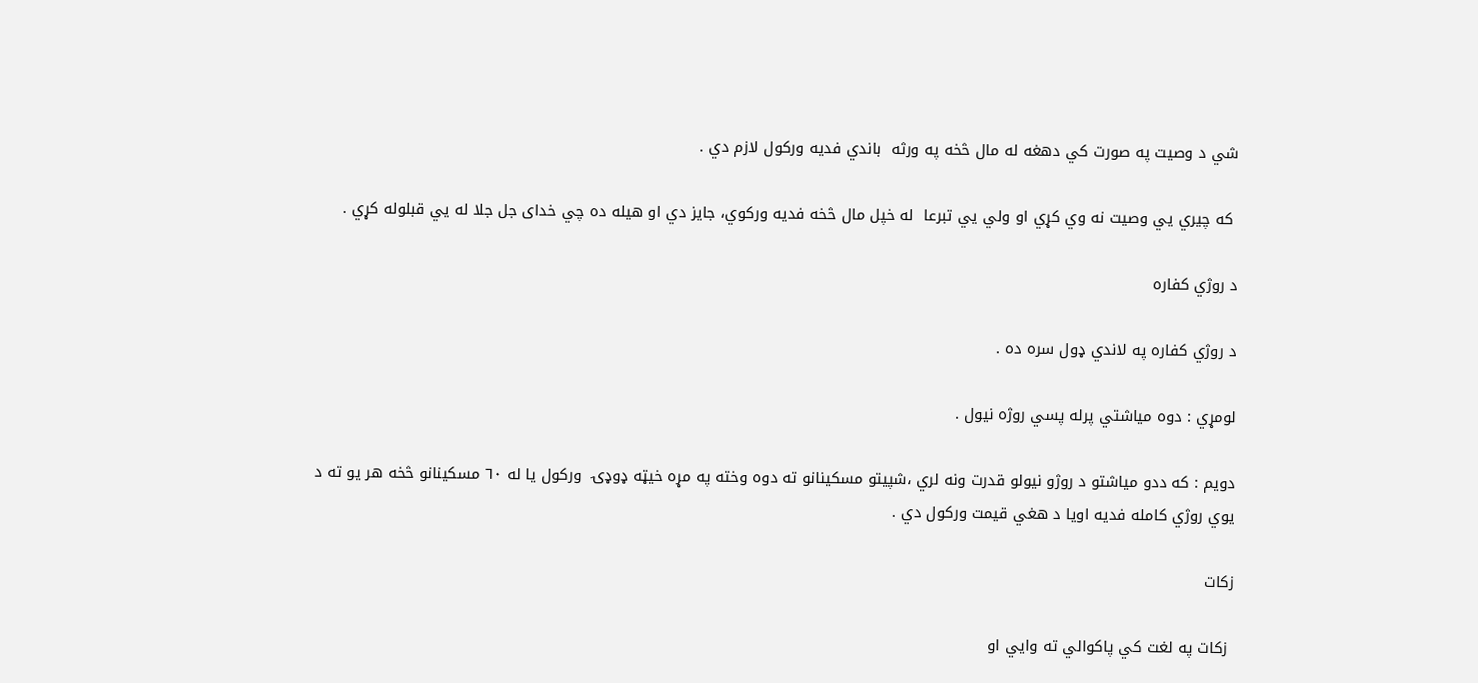شي د وصيت په صورت کي دهغه له مال څخه په ورثه  باندي فديه ورکول لازم دي .

 که چيري يي وصيت نه وي کړي او ولي يي تبرعا  له خپل مال څخه فديه ورکوي، جايز دي او هيله ده چي خداى جل جلا له يي قبلوله کړي .

د روژي کفاره

د روژي کفاره په لاندي ډول سره ده .

لومړي : دوه مياشتي پرله پسي روژه نيول .

دويم : که ددو مياشتو د روژو نيولو قدرت ونه لري ،شپيتو مسکينانو ته دوه وخته په مړه خيټه ډوډۍ  ورکول يا له ٦٠ مسکينانو څخه هر يو ته د يوي روژي کامله فديه اويا د هغي قيمت ورکول دي .

زکات

 زکات په لغت کي پاکوالي ته وايي او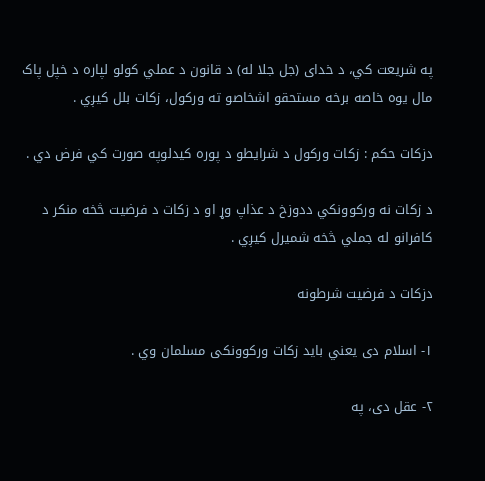په شريعت کي، د خداى (جل جلا له) د قانون د عملي کولو لپاره د خپل پاک مال يوه خاصه برخه مستحقو اشخاصو ته ورکول، زکات بلل کيږي .

دزکات حکم : زکات ورکول د شرايطو د پوره کيدلوپه صورت کي فرض دي .

د زکات نه ورکوونکي ددوزخ د عذاپ وړ او د زکات د فرضيت څخه منکر د کافرانو له جملي څخه شميرل کيږي .

دزکات د فرضيت شرطونه

١- اسلام دى يعني بايد زکات ورکوونکى مسلمان وي .

٢- عقل دى، په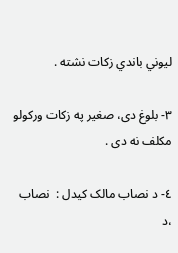ليوني باندي زکات نشته .

٣- بلوغ دى، صغير په زکات ورکولو مکلف نه دى .

٤- د نصاب مالک کيدل :  نصاب ،د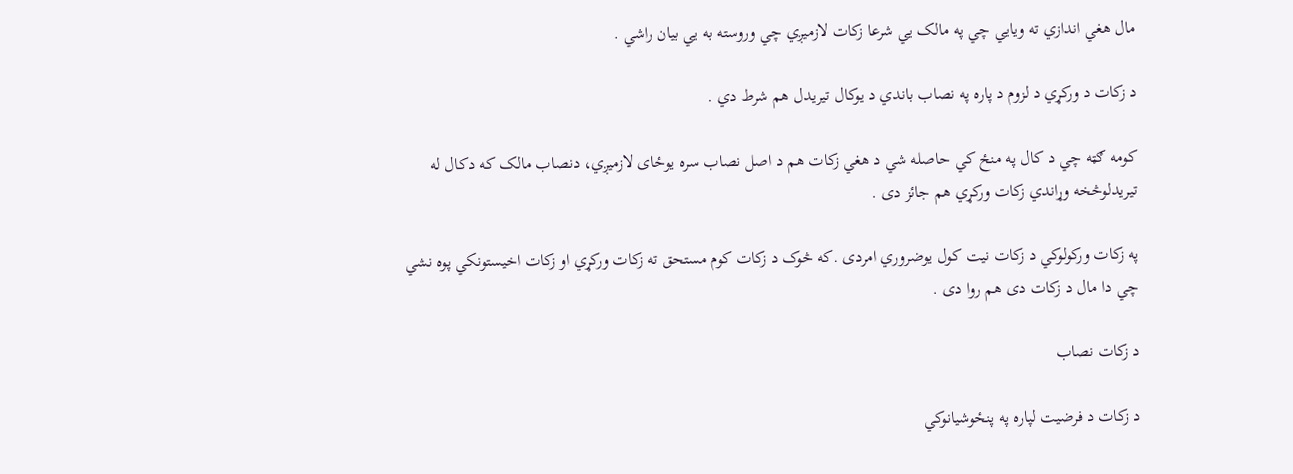مال هغي اندازي ته ويايي چي په مالک يي شرعا زکات لازميږي چي وروسته به يي بيان راشي .

د زکات د ورکړي د لزوم د پاره په نصاب باندي د يوکال تيريدل هم شرط دي .

کومه ګټه چي د کال په منځ کي حاصله شي د هغي زکات هم د اصل نصاب سره يوځاى لازميږي، دنصاب مالک که دکال له تيريدلوڅخه وړاندي زکات ورکړي هم جائز دى .

په زکات ورکولوکي د زکات نيت کول يوضروري امردى .که څوک د زکات کوم مستحق ته زکات ورکړي او زکات اخيستونکي پوه نشي چي دا مال د زکات دى هم روا دى .

د زکات نصاب

د زکات د فرضيت لپاره په پنځوشيانوکي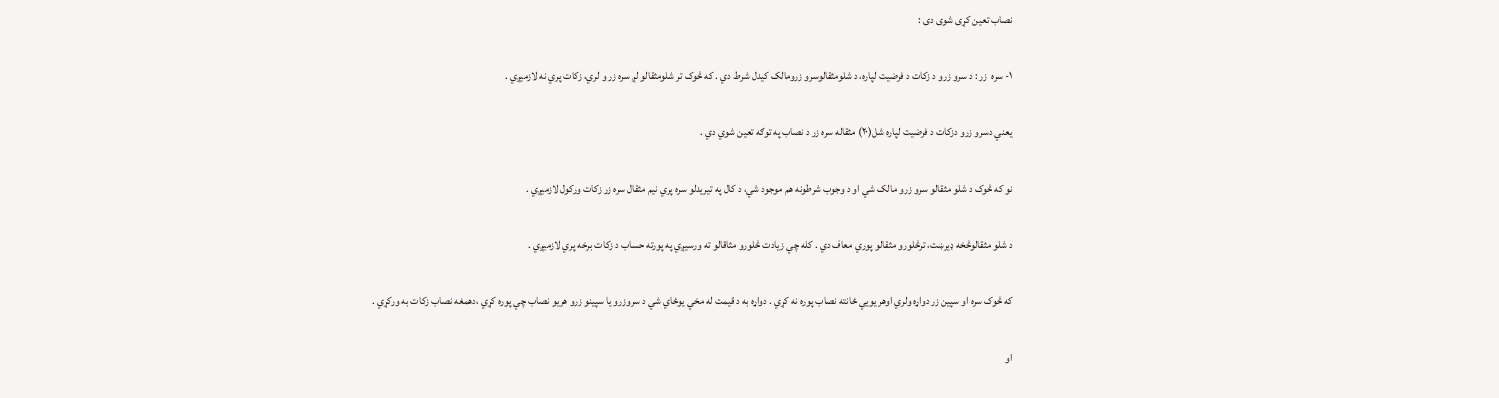نصاب تعين کړى شوى دى :

١- سره  زر : د سرو زرو د زکات د فرضيت لپاره، د شلومثقالوسرو زرومالک کيدل شرط دي . که څوک تر شلومثقالو لږ سره زر و لري، زکات پري نه لازميږي .

يعني دسرو زرو دزکات د فرضيت لپاره شل(٢٠) مثقاله سره زر د نصاب په توګه تعين شوي دي .

نو که څوک د شلو مثقالو سرو زرو مالک شي او د وجوب شرطونه هم موجود شي، د کال په تيريدلو سره پري نيم مثقال سره زر زکات ورکول لازميږي .

د شلو مثقالوڅخه ډيرښت، ترڅلورو مثقالو پوري معاف دي . کله چي زيادت څلورو مثاقالو ته ورسيږي په پورته حساب د زکات برخه پري لازميږي .

که څوک سره او سپين زر دواړه ولري اوهر يويي ځانته نصاب پوره نه کړي . دواړه به د قيمت له مخي يوځاي شي د سروزرو يا سپينو زرو هريو نصاب چي پوره کړي ،دهمغه نصاب زکات به ورکړي .

او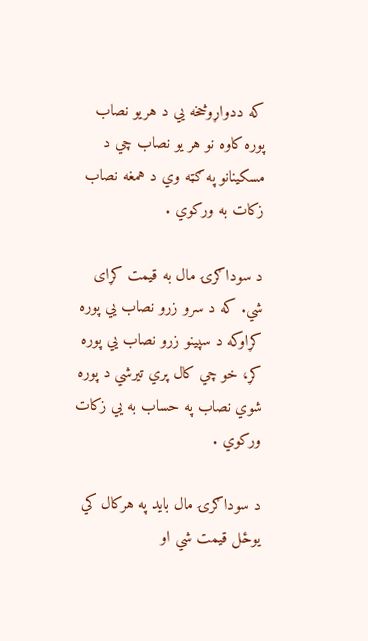که ددواړوڅخه يي د هريو نصاب پوره کاوه نو هر يو نصاب چي د مسکينانو په ګټه وي د همغه نصاب زکات به ورکوي .

د سوداګرۍ مال به قيمت کړاى شي. که د سرو زرو نصاب يي پوره کړاوکه د سپينو زرو نصاب يي پوره کړ، خو چي کال پري تيرشي د پوره شوي نصاب په حساب به يي زکات ورکوي .

د سوداګرۍ مال بايد په هرکال کي يوځل قيمت شي او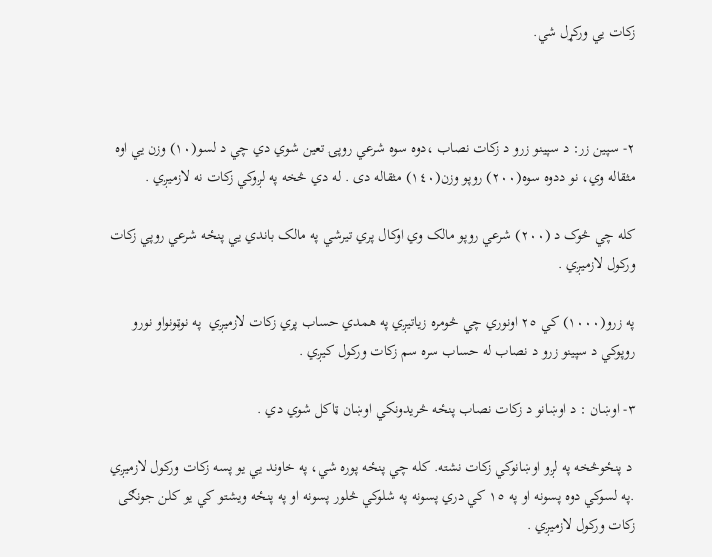زکات يي ورکړل شي.



٢- سپين زر: د سپينو زرو د زکات نصاب ،دوه سوه شرعي روپۍ تعين شوي دي چي د لسو(١٠) وزن يي اوه مثقاله وي، نو ددوه سوه(٢٠٠) روپو وزن(١٤٠) مثقاله دى . له دي څخه په لږوکي زکات نه لازميږي .

کله چي څوک د (٢٠٠) شرعي روپو مالک وي اوکال پري تيرشي په مالک باندي يي پنځه شرعي روپي زکات ورکول لازميږي .

په زرو(١٠٠٠) کي ٢٥ اونوري چي څومره زياتيږي په همدي حساب پري زکات لازميږي  په نوټونواو نورو روپوکي د سپينو زرو د نصاب له حساب سره سم زکات ورکول کيږي .

٣- اوښان : د اوښانو د زکات نصاب پنځه څريدونکي اوښان ټاکل شوي دي .

 د پنځوڅخه په لږو اوښانوکي زکات نشته. کله چي پنځه پوره شي، په خاوند يي يو پسه زکات ورکول لازميږي .په لسوکي دوه پسونه او په ١٥ کي دري پسونه په شلوکي څلور پسونه او په پنځه ويشتو کي يو کلن جونګى زکات ورکول لازميږي .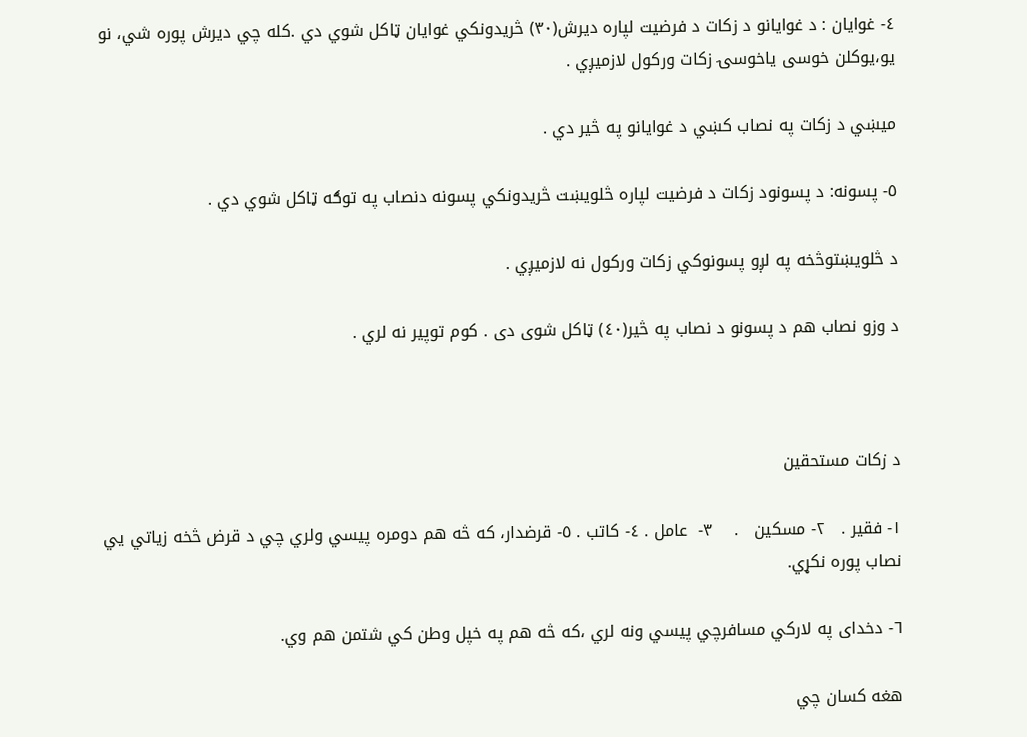٤- غوايان : د غوايانو د زکات د فرضيت لپاره ديرش(٣٠) څريدونکي غوايان ټاکل شوي دي .کله چي ديرش پوره شي، نو يو،يوکلن خوسى ياخوسۍ زکات ورکول لازميږي .

ميښي د زکات په نصاب کښي د غوايانو په څير دي .

٥- پسونه: د پسونود زکات د فرضيت لپاره څلويښت څريدونکي پسونه دنصاب په توګه ټاکل شوي دي .

د څلويښتوڅخه په لږو پسونوکي زکات ورکول نه لازميږي .

د وزو نصاب هم د پسونو د نصاب په څير(٤٠) ټاکل شوى دى . کوم توپير نه لري .



د زکات مستحقين

١- فقير .   ٢- مسکين   .    ٣-  عامل . ٤- کاتب . ٥- قرضدار، که څه هم دومره پيسي ولري چي د قرض څخه زياتي يي نصاب پوره نکړي.

٦- دخداى په لارکي مسافرچي پيسي ونه لري ،که څه هم په خپل وطن کي شتمن هم وي.

هغه کسان چي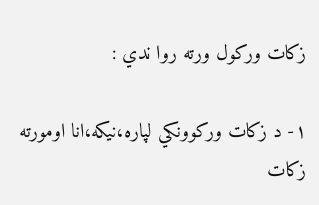زکات ورکول ورته روا ندي :

١- د زکات ورکوونکي لپاره،نيکه،انا اومورته زکات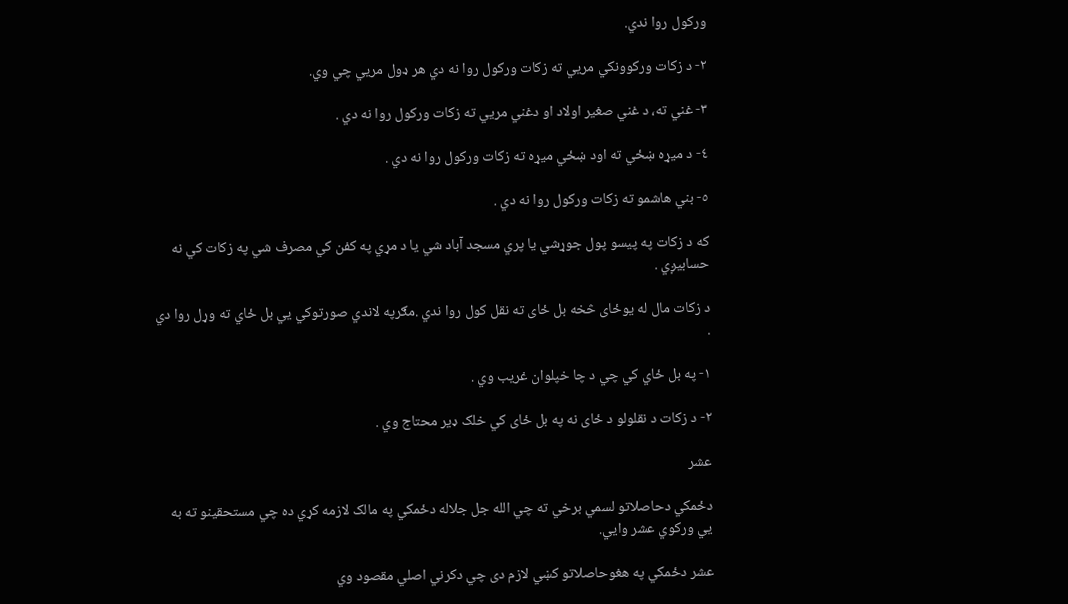ورکول روا ندي.

٢- د زکات ورکوونکي مريي ته زکات ورکول روا نه دي هر ډول مريي چي وي.

٣- غني ته، د غني صغير اولاد او دغني مريي ته زکات ورکول روا نه دي .

٤- د ميړه ښځي ته اود ښځي ميړه ته زکات ورکول روا نه دي .

٥- بني هاشمو ته زکات ورکول روا نه دي .

که د زکات په پيسو پول جوړشي يا پري مسجد آباد شي يا د مړي په کفن کي مصرف شي په زکات کي نه حسابيږي .

د زکات مال له يوځاى څخه بل ځاى ته نقل کول روا ندي .مګرپه لاندي صورتوکي يي بل ځاي ته وړل روا دي .

١- په بل ځاي کي چي د چا خپلوان غريب وي .

٢- د زکات د نقلولو د ځاى نه په بل ځاى کي خلک ډير محتاج وي .

عشر

دځمکي دحاصلاتو لسمي برخي ته چي الله جل جلاله دځمکي په مالک لازمه کړي ده چي مستحقينو ته به يي ورکوي عشر وايي.

عشر دځمکي په هغوحاصلاتو کښي لازم دى چي دکرني اصلي مقصود وي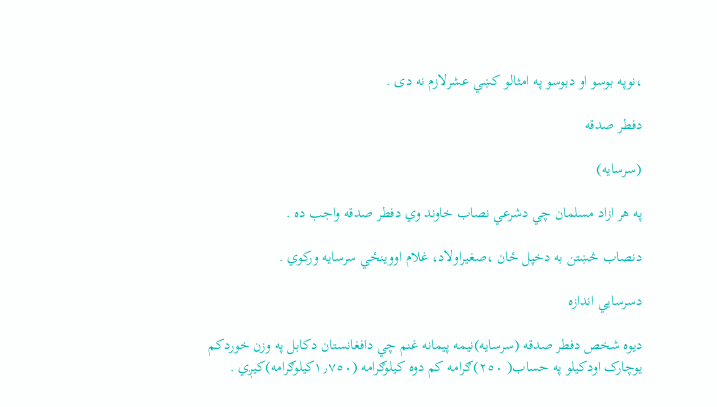،نوپه بوسو او دبوسو په امثالو کښي عشرلازم نه دى .

دفطر صدقه

(سرسايه)

په هر ازاد مسلمان چي دشرعي نصاب خاوند وي دفطر صدقه واجب ده .

دنصاب څښتن به دخپل ځان ،صغيراولاد، غلام اووينځي سرسايه ورکوي .

دسرسايي اندازه

ديوه شخص دفطر صدقه (سرسايه)نيمه پيمانه غنم چي دافغانستان دکابل په وزن خوردکم يوچارک اودکيلو په حساب( ٢٥٠)ګرامه کم دوه کيلوګرامه (١٫٧٥٠کيلوګرامه)کيږي .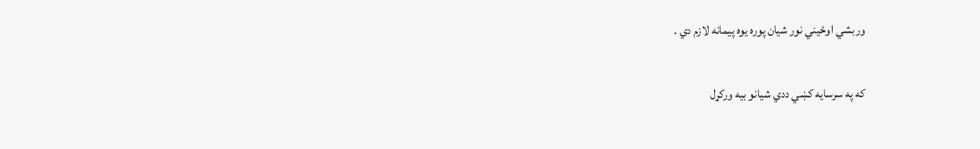وربشي اوځيني نور شيان پوره يوه پيمانه لازم دي .

که په سرسايه کښي ددي شيانو بيه ورکړل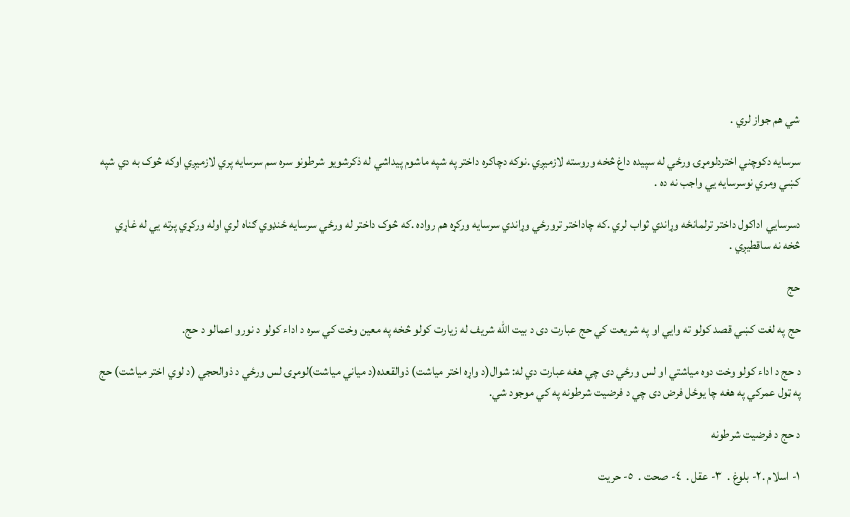شي هم جواز لري .

سرسايه دکوچني اختردلومړۍ ورځي له سپيده داغ څخه وروسته لازميږي .نوکه دچاکره داختر په شپه ماشوم پيداشي له ذکرشويو شرطونو سره سم سرسايه پري لازميږي اوکه څوک به دي شپه کښي ومري نوسرسايه يي واجب نه ده .

دسرسايي اداکول داختر ترلمانځه وړاندي ثواب لري .که چاداختر ترورځي وړاندي سرسايه ورکړه هم رواده .که څوک داختر له ورځي سرسايه ځنډوي ګناه لري اوله ورکړي پرته يي له غاړي څخه نه ساقطيږي .

حج

حج په لغت کښي قصد کولو ته وايي او په شريعت کي حج عبارت دى د بيت الله شريف له زيارت کولو څخه په معين وخت کي سره د اداء کولو د نورو اعمالو د حج.

د حج د اداء کولو وخت دوه مياشتي او لس ورځي دى چي هغه عبارت دي له: شوال(د واړه اختر مياشت) ذوالقعده(د مياني مياشت)لومړۍ لس ورځي د ذوالحجي (د لوي اختر مياشت) حج په ټول عمرکي په هغه چا يوځل فرض دى چي د فرضيت شرطونه په کي موجود شي.

د حج د فرضيت شرطونه

١- اسلام .٢- بلوغ .  ٣- عقل .  ٤- صحت .  ٥- حريت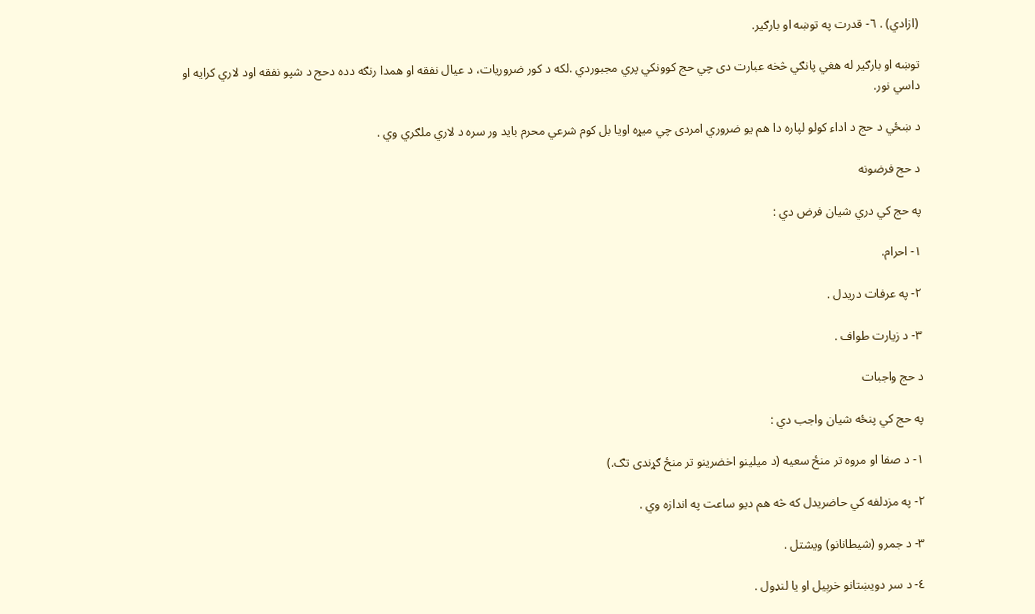(ازادي) . ٦- قدرت په توښه او بارګير.

توښه او بارګير له هغي پانګي څخه عبارت دى چي حج کوونکي پري مجبوردي .لکه د کور ضروريات، د عيال نفقه او همدا رنګه دده دحج د شپو نفقه اود لاري کرايه او داسي نور.

د ښځي د حج د اداء کولو لپاره دا هم يو ضروري امردى چي ميړه اويا بل کوم شرعي محرم بايد ور سره د لاري ملګري وي .

د حج فرضونه

په حج کي دري شيان فرض دي :

١- احرام.

٢- په عرفات دريدل .

٣- د زيارت طواف .

د حج واجبات

په حج کي پنځه شيان واجب دي :

١- د صفا او مروه تر منځ سعيه (د ميلينو اخضرينو تر منځ ګړندى تګ.)

٢- په مزدلفه کي حاضريدل که څه هم ديو ساعت په اندازه وي .

٣- د جمرو (شيطانانو) ويشتل .

٤- د سر دويښتانو خرېيل او يا لنډول .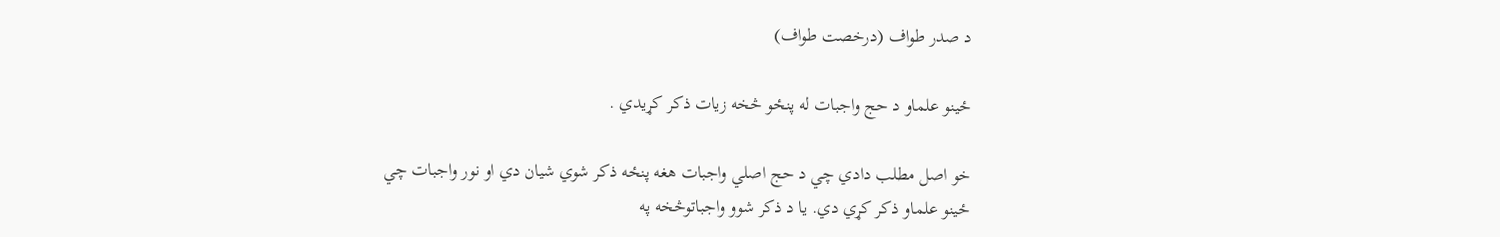د صدر طواف (درخصت طواف)

ځينو علماو د حج واجبات له پنځو څخه زيات ذکر کړيدي .

خو اصل مطلب دادي چي د حج اصلي واجبات هغه پنځه ذکر شوي شيان دي او نور واجبات چي ځينو علماو ذکر کړي دي. يا د ذکر شوو واجباتوڅخه په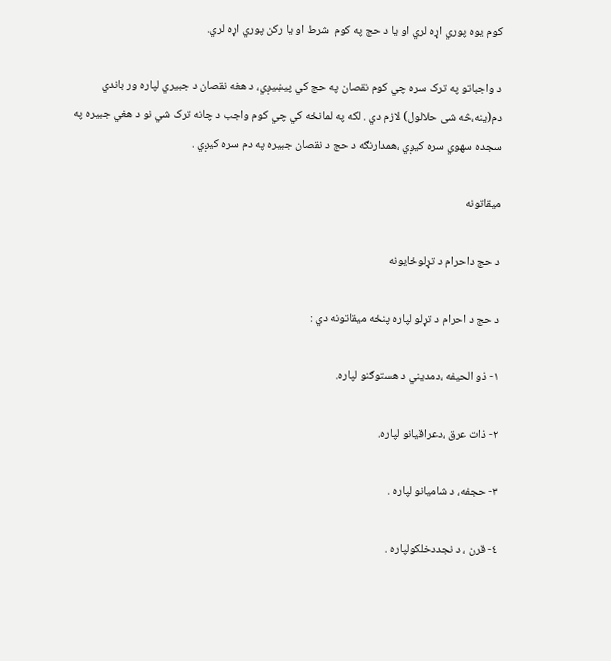کوم يوه پوري اړه لري او يا د حج په کوم  شرط او يا رکن پوري اړه لري.

د واجباتو په ترک سره چي کوم نقصان په حج کي پيښيږي، د هغه نقصان د جبيري لپاره ور باندي دم(ينه،څه شى حلالول) لازم دي . لکه په لمانځه کي چي کوم واجب د چانه ترک شي نو د هغي جبيره په سجده سهوي سره کيږي ،همدارنګه د حج د نقصان جبيره په دم سره کيږي .

ميقاتونه

د حج داحرام د تړلوځايونه

د حج د احرام د تړلو لپاره پنځه ميقاتونه دي :

١- ذو الحيفه ،دمديني د هستوګنو لپاره.

٢- ذات عرق ،دعراقيانو لپاره.

٣- حجفه، د شاميانو لپاره .

٤- قرن ، د نجددخلکولپاره .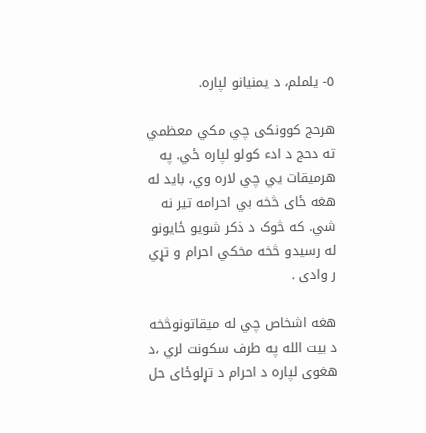٥- يلملم، د يمنيانو لپاره.

هرحج کوونکى چي مکي معظمي ته دحج د ادء کولو لپاره ځي. په هرميقات يي چي لاره وي، بايد له هغه ځاى څخه بي احرامه تير نه شي. که څوک د ذکر شويو ځايونو له رسيدو څخه مخکي احرام و تړي ر وادى .

هغه اشخاص چي له ميقاتونوڅخه د بيت الله په طرف سکونت لري ،د هغوى لپاره د احرام د تړلوځاى حل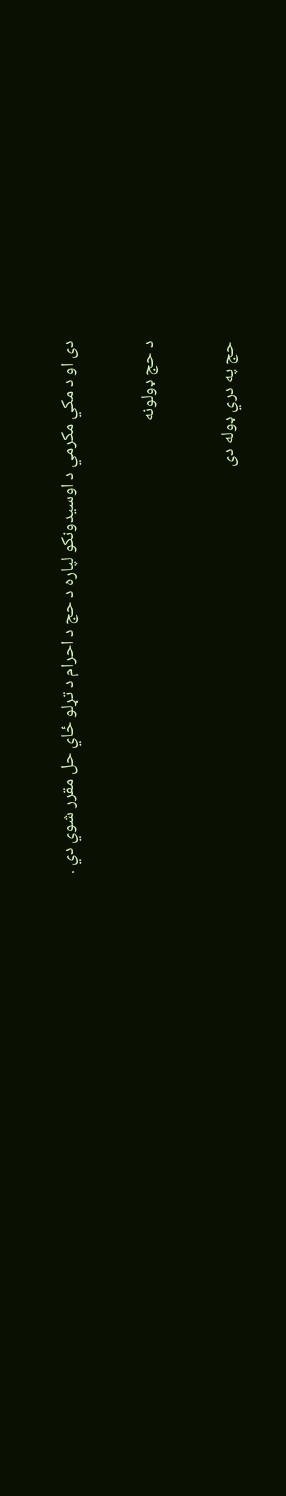دى او د مکي مکرمي د اوسيدونکو لپاره د حج د احرام د تړلو ځاي حل مقرر شوي دي .

د حج ډولونه

حج په دري ډوله دى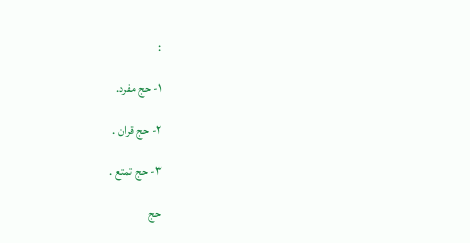:

١- حج مفرد.

٢- حج قران .

٣- حج تمتع .

حج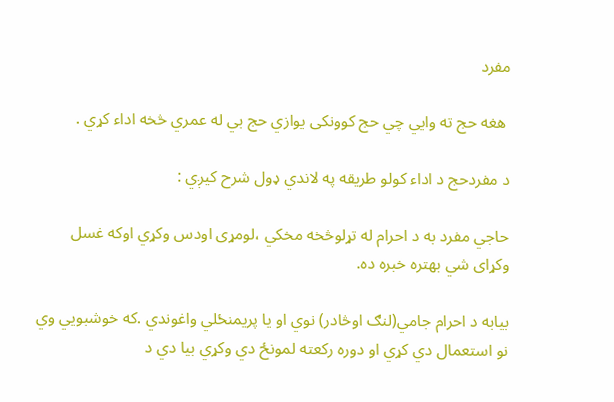مفرد

 هغه حج ته وايي چي حج کوونکى يوازي حج بي له عمري څخه اداء کړي .

د مفردحج د اداء کولو طريقه په لاندي ډول شرح کيږي :

حاجي مفرد به د احرام له تړلوڅخه مخکي ،لومړى اودس وکړي اوکه غسل وکړاى شي بهتره خبره ده.

بيابه د احرام جامي(لنګ اوڅادر) نوي او يا پريمنځلي واغوندي .که خوشبويي وي نو استعمال دي کړي او دوره رکعته لمونځ دي وکړي بيا دي د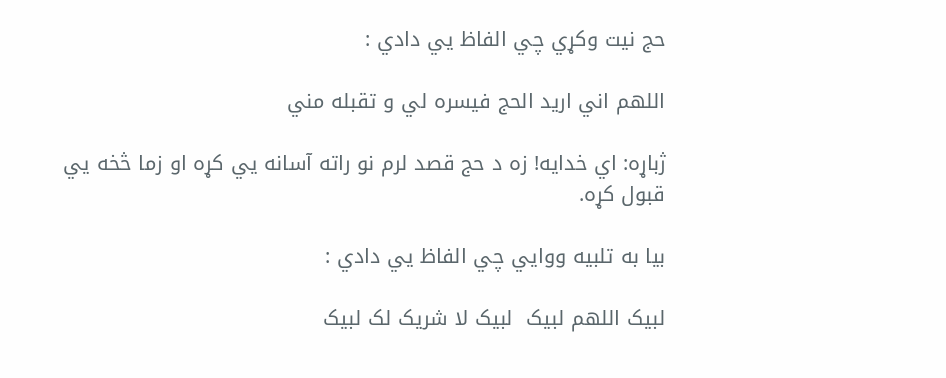حج نيت وکړي چي الفاظ يي دادي :

اللهم اني اريد الحج فيسره لي و تقبله مني

ژباړه: اي خدايه! زه د حج قصد لرم نو راته آسانه يي کړه او زما څخه يي قبول کړه.

بيا به تلبيه ووايي چي الفاظ يي دادي :

لبيک اللهم لبيک  لبيک لا شريک لک لبيک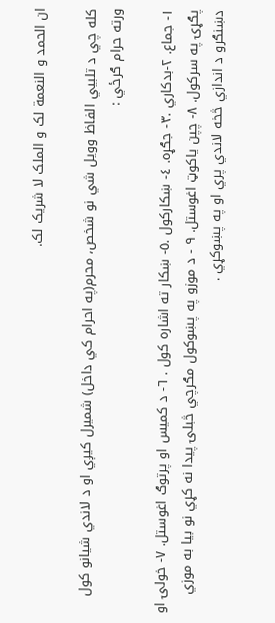ان الحمد و النعمة لک و الملک لا شريک لک.

کله چي د تلبيي الفاظ وويل شي نو شخص، محرم(په احرام کي داخل) شميرل کيږي او د لاندي شيانو کول ورته حرام ګرځي :

١- جماع. ٢-بدکاري .٣- جګړه. ٤- ښکارکول .٥- ښکار ته اشاره کول . ٦- د کميس او پرتوګ اغوستل. ٧- خولۍ او پګړۍ په سرکول. ٨- چپن ياکوټ اغوستل. ٩ - د موزو په پښوکول مګرچي څبلۍ پيدا نه کړي نو بيا به موزي دښنګرو د اندازي څخه لاندي پري او په پښوکړي .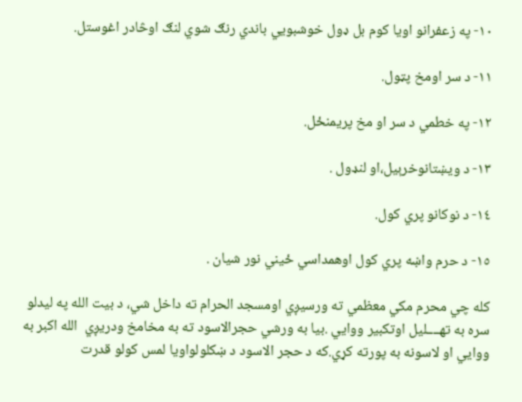١٠- په زعفرانو اويا کوم بل ډول خوشبويي باندي رنګ شوي لنګ اوڅادر اغوستل.

١١- د سر اومخ پټول.

١٢- په خطمي د سر او مخ پريمنځل.

١٣- د ويښتانوخرېيل،او لنډول .

١٤- د نوکانو پري کول.

١٥- د حرم واښه پري کول اوهمداسي ځيني نور شيان .

کله چي محرم مکي معظمي ته ورسيږي اومسجد الحرام ته داخل شي، د بيت الله په ليدلو سره به تهــــليل اوتکبير ووايي .بيا به ورشي حجرالاسود ته به مخامخ ودريږي  الله اکبر به ووايي او لاسونه به پورته کړي.که د حجر الاسود د ښکلولواويا لمس کولو قدرت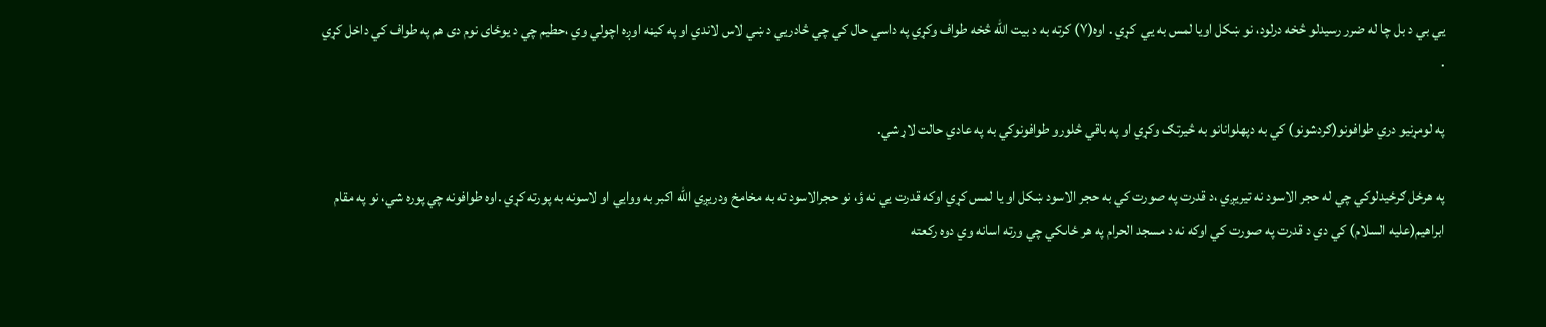يي بي د بل چا له ضرر رسيدلو څخه درلود، نو ښکل اويا لمس به يي  کړي . اوه(٧) کرته به د بيت الله څخه طواف وکړي په داسي حال کي چي څادريي د ښي لاس لاندي او په کيڼه اوږه اچولي وي ،حطيم چي د يوځاى نوم دى هم په طواف کي داخل کړي .

په لومړنيو دري طوافونو(ګردشونو) کي به دپهلوانانو به څيرتګ وکړي او په باقي څلورو طوافونوکي به په عادي حالت لاړ شي.

په هرځل ګرځيدلوکي چي له حجر الاسود نه تيريږي ،د قدرت په صورت کي به حجر الاسود ښکل او يا لمس کړي اوکه قدرت يي نه ؤ، نو حجرالاسود ته به مخامخ ودريږي الله اکبر به ووايي او لاسونه به پورته کړي .اوه طوافونه چي پوره شي، نو په مقام ابراهيم(عليه السلام) کي دي د قدرت په صورت کي اوکه نه د مسجد الحرام په هر ځاىکي چي ورته اسانه وي دوه رکعته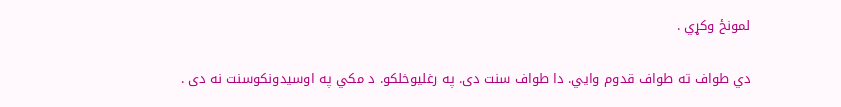لمونځ وکړي .

دي طواف ته طواف قدوم وايي. دا طواف سنت دى. په رغليوخلکو. د مکي په اوسيدونکوسنت نه دى .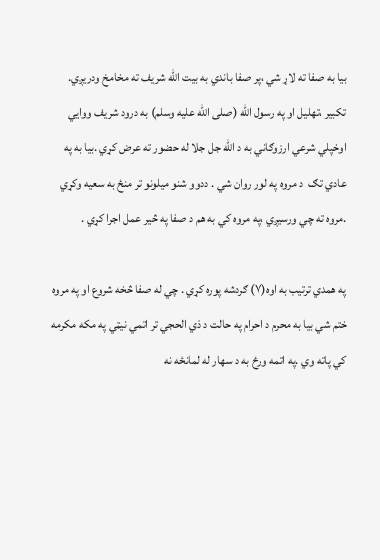بيا به صفا ته لاړ شي ،پر صفا باندي به بيت الله شريف ته مخامخ ودريږي. تکبير ،تهليل او په رسول الله (صلى الله عليه وسلم) به درود شريف ووايي اوخپلي شرعي ارزوګاني به د الله جل جلا له حضور ته عرض کړي .بيا به په عادي تګ  د مروه په لور روان شي . ددوو شنو ميلونو تر منځ به سعيه وکړي .مروه ته چي ورسيږي ،په مروه کي به هم د صفا په څير عمل اجرا کړي .

په همدي ترتيب به اوه(٧) ګردشه پوره کړي . چي له صفا څخه شروع او په مروه ختم شي بيا به محرم د احرام په حالت د ذي الحجي تر اتمي نيټي په مکه مکرمه کي پاته وي .په اتمه ورځ به د سهار له لمانځه نه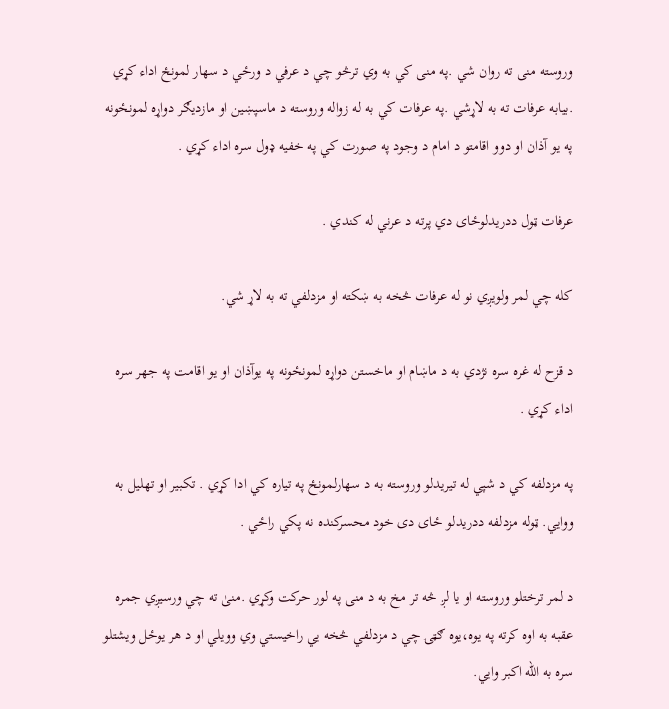وروسته منى ته روان شي .په منى کي به وي ترڅو چي د عرفي د ورځي د سهار لمونځ اداء کړي .بيابه عرفات ته به لاړشي .په عرفات کي به له زواله وروسته د ماسپښين او مازديګر دواړه لمونځونه په يو آذان او دوو اقامتو د امام د وجود په صورت کي په خفيه ډول سره اداء کړي .

عرفات ټول ددريدلوځاى دي پرته د عرني له کندي .

کله چي لمر ولويږي نو له عرفات څخه به ښکته او مزدلفي ته به لاړ شي.

د قزح له غره سره نژدي به د ماښام او ماخستن دواړه لمونځونه په يوآذان او يو اقامت په جهر سره اداء کړي .

په مزدلفه کي د شپي له تيريدلو وروسته به د سهارلمونځ په تياره کي ادا کړي . تکبير او تهليل به ووايي. ټوله مزدلفه ددريدلو ځاى دى خود محسرکنده نه پکي راځي .

د لمر ترختلو وروسته او يا لږ څه تر مخ به د منى په لور حرکت وکړي .منىٰ ته چي ورسيږي جمره عقبه به اوه کرته په يوه،يوه ګټۍ چي د مزدلفي څخه يي راخيستي وي وويلي او د هر يوځل ويشتلو سره به الله اکبر وايي.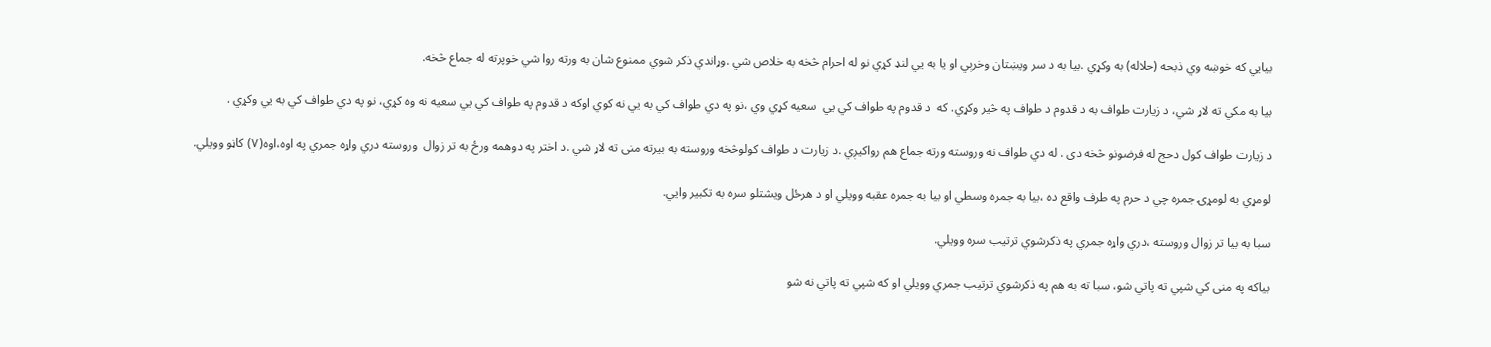بيايي که خوښه وي ذبحه (حلاله) به وکړي .بيا به د سر ويښتان وخرېي او يا به يي لنډ کړي نو له احرام څخه به خلاص شي .وړاندي ذکر شوي ممنوع شان به ورته روا شي خوپرته له جماع څخه.

بيا به مکي ته لاړ شي، د زيارت طواف به د قدوم د طواف په څير وکړي. که  د قدوم په طواف کي يي  سعيه کړي وي ،نو په دي طواف کي به يي نه کوي اوکه د قدوم په طواف کي يي سعيه نه وه کړي، نو په دي طواف کي به يي وکړي .

د زيارت طواف کول دحج له فرضونو څخه دى . له دي طواف نه وروسته ورته جماع هم رواکيږي .د زيارت د طواف کولوڅخه وروسته به بيرته منى ته لاړ شي .د اختر په دوهمه ورځ به تر زوال  وروسته دري واړه جمري په اوه،اوه(٧) کاڼو وويلي.

لومړي به لومړۍ جمره چي د حرم په طرف واقع ده ،بيا به جمره وسطي او بيا به جمره عقبه وويلي او د هرځل ويشتلو سره به تکبير وايي.

سبا به بيا تر زوال وروسته ،دري واړه جمري په ذکرشوي ترتيب سره وويلي.

بياکه په منى کي شپي ته پاتي شو، سبا ته به هم په ذکرشوي ترتيب جمري وويلي او که شپي ته پاتي نه شو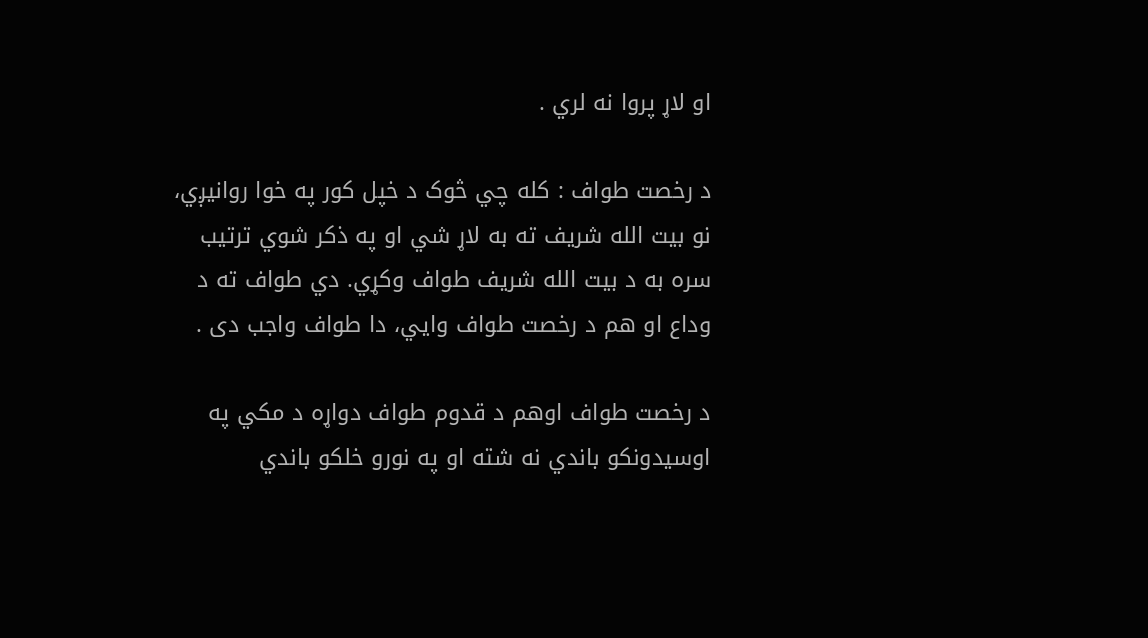او لاړ پروا نه لري .

د رخصت طواف : کله چي څوک د خپل کور په خوا روانيږي، نو بيت الله شريف ته به لاړ شي او په ذکر شوي ترتيب سره به د بيت الله شريف طواف وکړي. دي طواف ته د وداع او هم د رخصت طواف وايي، دا طواف واجب دى .

د رخصت طواف اوهم د قدوم طواف دواړه د مکي په اوسيدونکو باندي نه شته او په نورو خلکو باندي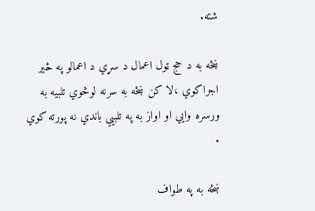شته.

ښځه به د حج ټول اعمال د سړي د اعمالو په څير اجراکوي ،لا کن ښځه به سرنه لوڅوي تلبيه به ورسره وايي او اواز به په تلبيي باندي نه پورته کوي .

ښځه به په طواف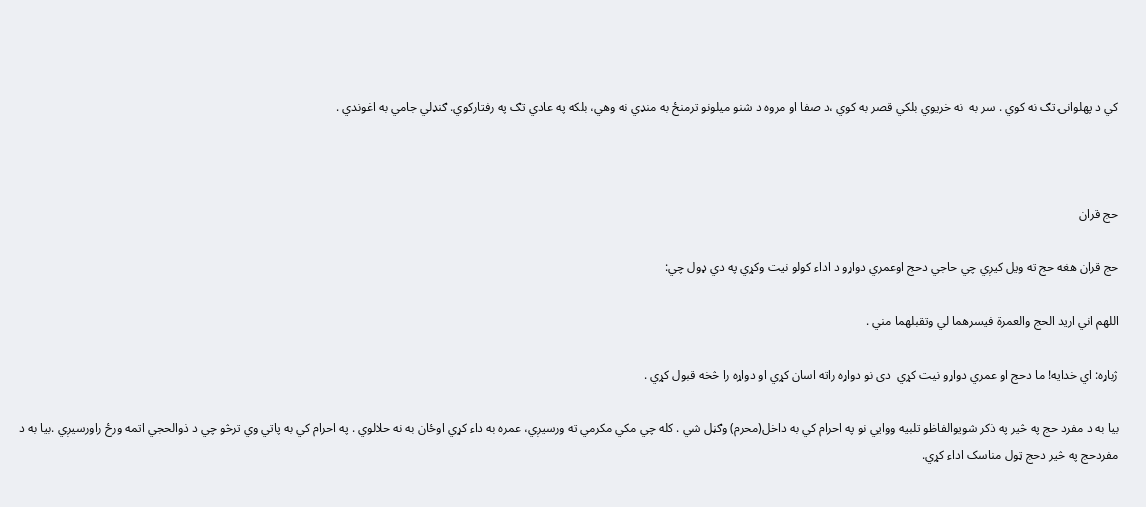کي د پهلوانۍ تګ نه کوي . سر به  نه خريوي بلکي قصر به کوي ،د صفا او مروه د شنو ميلونو ترمنځ به منډي نه وهي، بلکه په عادي تګ په رفتارکوي. ګنډلي جامي به اغوندي .



حج قران

حج قران هغه حج ته ويل کيږي چي حاجي دحج اوعمري دواړو د اداء کولو نيت وکړي په دي ډول چي:

اللهم اني اريد الحج والعمرة فيسرهما لي وتقبلهما مني .

ژباړه: اي خدايه! ما دحج او عمري دواړو نيت کړي  دى نو دواړه راته اسان کړي او دواړه را څخه قبول کړي .

بيا به د مفرد حج په څير په ذکر شويوالفاظو تلبيه ووايي نو په احرام کي به داخل(محرم) وګڼل شي . کله چي مکي مکرمي ته ورسيږي، عمره به داء کړي اوځان به نه حلالوي . په احرام کي به پاتي وي ترڅو چي د ذوالحجي اتمه ورځ راورسيږي .بيا به د مفردحج په څير دحج ټول مناسک اداء کړي.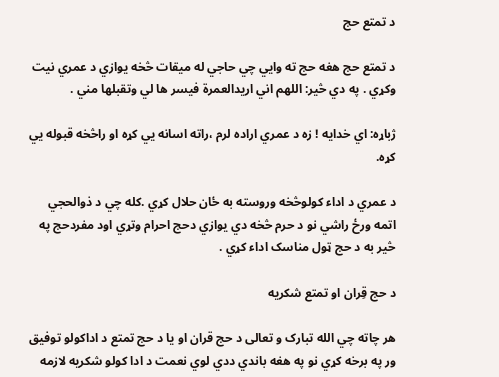د تمتع حج

د تمتع حج هغه حج ته وايي چي حاجي له ميقات څخه يوازي د عمري نيت وکړي . په دي څير: اللهم اني اريدالعمرة فيسر ها لي وتقبلها مني .

ژباړه: اي خدايه ! زه د عمري اراده لرم ،راته اسانه يي کړه او راڅخه قبوله يي کړه.

د عمري د اداء کولوڅخه وروسته به ځان حلال کړي .کله چي د ذوالحجي اتمه ورځ راشي نو د حرم څخه دي يوازي دحج احرام وتړي اود مفردحج په څير به د حج ټول مناسک اداء کړي .

د حج قِران او تمتع شکريه

هر چاته چي الله تبارک و تعالى د حج قران او يا د حج تمتع د اداکولو توفيق ور په برخه کړي نو په هغه باندي ددي لوي نعمت د ادا کولو شکريه لازمه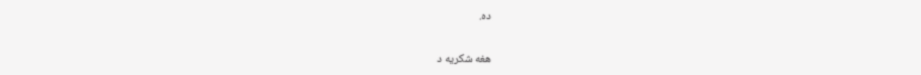ده.

هغه شکريه د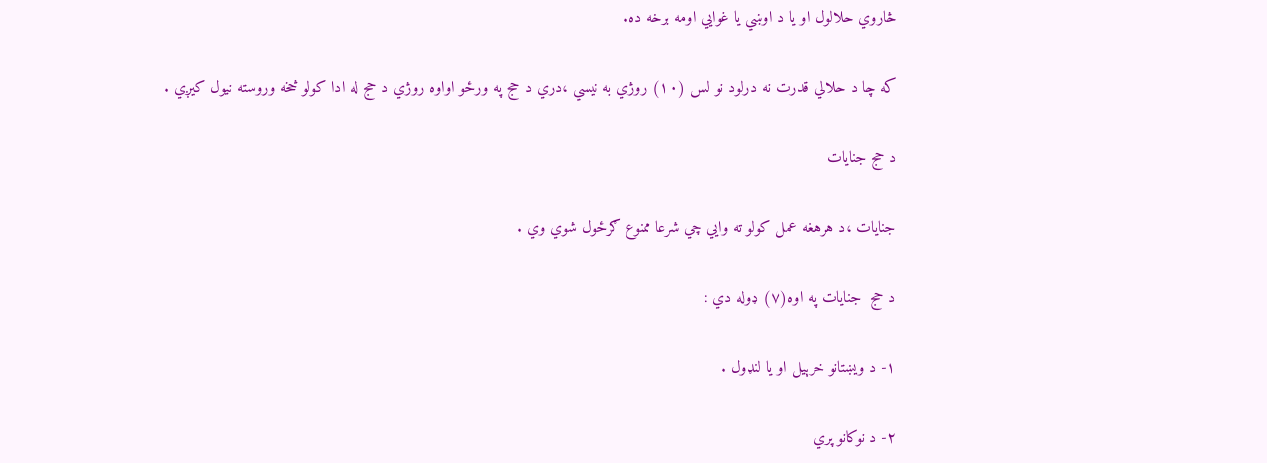څاروي حلالول او يا د اوښي يا غوايي اومه برخه ده.

که چا د حلالي قدرت نه درلود نو لس (١٠) روژي به نيسي ،دري د حج په ورځو اواوه روژي د حج له ادا کولو څخه وروسته نيول کيږي .

د حج جنايات

جنايات ،د هرهغه عمل کولو ته وايي چي شرعا ممنوع ګرځول شوي وي .

د حج  جنايات په اوه(٧) ډوله دي :

١- د ويښتانو خرېيل او يا لنډول .

٢- د نوکانو پري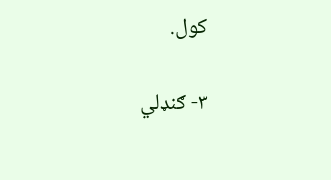کول.

٣- ګنډلي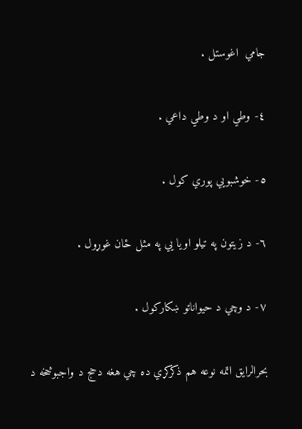جامي  اغوستل .

٤- وطي او د وطي داعي .

٥- خوشبويي پوري کول .

٦- د زيتون په تيلو اويا يي په مثل ځان غوړول .

٧- د وچي د حيواناتو ښکارکول .

بحرالرايق اتمه نوعه هم ذکرکړي ده چي هغه دحج د واجبوڅخه د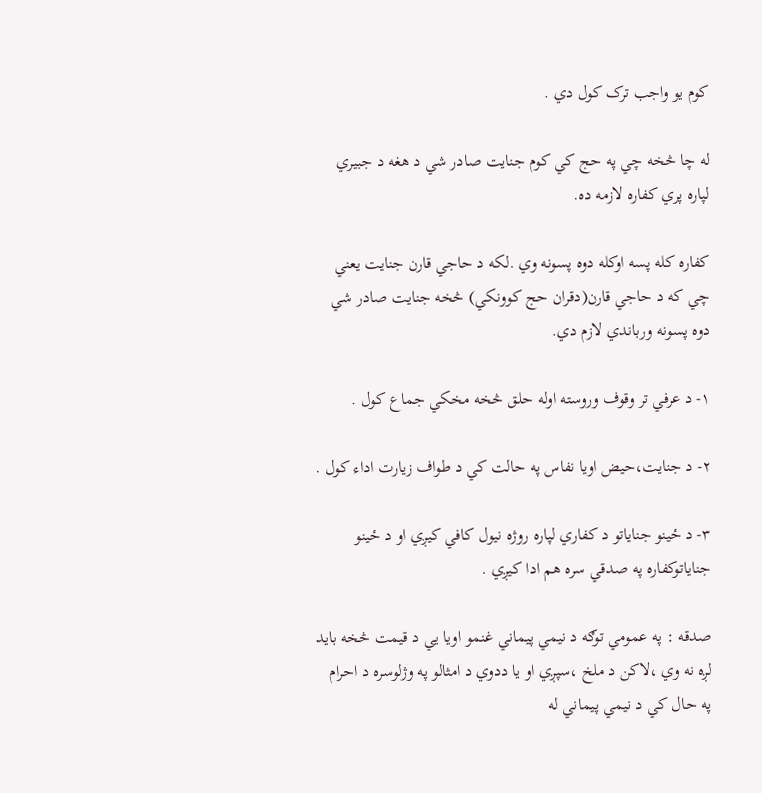کوم يو واجب ترک کول دي .

له چا څخه چي په حج کي کوم جنايت صادر شي د هغه د جبيري لپاره پري کفاره لازمه ده.

کفاره کله پسه اوکله دوه پسونه وي .لکه د حاجي قارن جنايت يعني چي که د حاجي قارن(دقران حج کوونکي) څخه جنايت صادر شي دوه پسونه ورباندي لازم دي.

١- د عرفي تر وقوف وروسته اوله حلق څخه مخکي جماع کول .

٢- د جنايت،حيض اويا نفاس په حالت کي د طواف زيارت اداء کول .

٣- د ځينو جناياتو د کفاري لپاره روژه نيول کافي کيږي او د ځينو جناياتوکفاره په صدقي سره هم ادا کيږي .

صدقه : په عمومي توګه د نيمي پيماني غنمو اويا يي د قيمت څخه بايد لږه نه وي ،لاکن د ملخ ،سپږي او يا ددوي د امثالو په وژلوسره د احرام په حال کي د نيمي پيماني له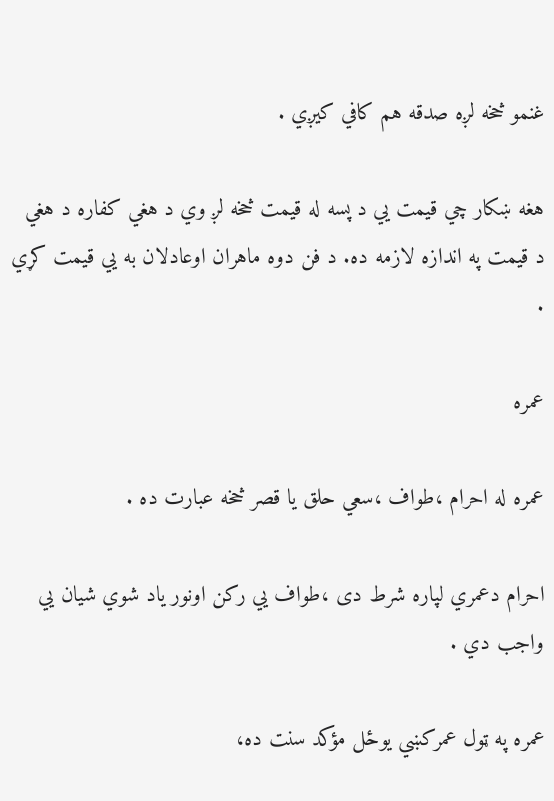غنمو څخه لږه صدقه هم کافي کيږي .

هغه ښکار چي قيمت يي د پسه له قيمت څخه لږ وي د هغي کفاره د هغي د قيمت په اندازه لازمه ده. د فن دوه ماهران اوعادلان به يي قيمت کړي .

عمره

عمره له احرام ،طواف ،سعي حلق يا قصر څخه عبارت ده .

احرام دعمري لپاره شرط دى ،طواف يي رکن اونور ياد شوي شيان يي واجب دي .

عمره په ټول عمرکښي يوځل مؤکد سنت ده،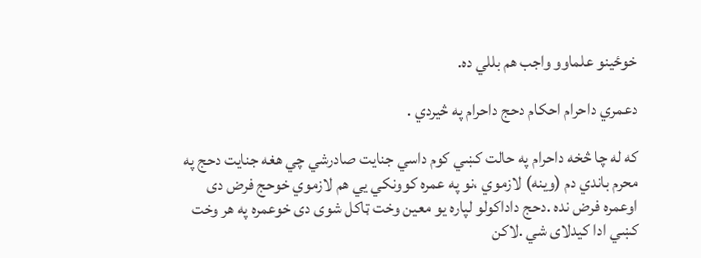خوځينو علماوو واجب هم بللي ده.

دعمري داحرام احکام دحج داحرام په څيردي .

که له چا څخه داحرام په حالت کښي کوم داسي جنايت صادرشي چي هغه جنايت دحج په محرم باندي دم (وينه) لازموي ،نو په عمره کوونکي يي هم لازموي خوحج فرض دى اوعمره فرض نده .دحج داداکولو لپاره يو معين وخت ټاکل شوى دى خوعمره په هر وخت کښي ادا کيدلاى شي .لاکن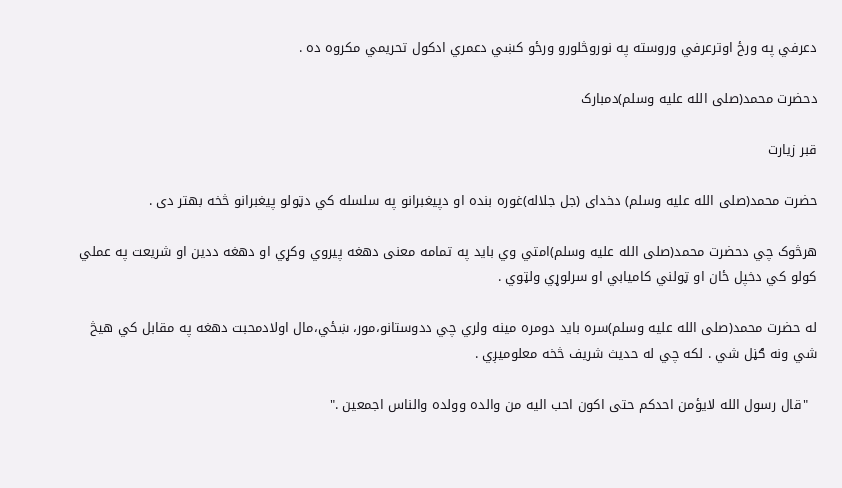دعرفي په ورځ اوترعرفي وروسته په نوروڅلورو ورځو کښي دعمري ادکول تحريمي مکروه ده .

دحضرت محمد(صلى الله عليه وسلم)دمبارک

قبر زيارت

حضرت محمد(صلى الله عليه وسلم) دخداى (جل جلاله)غوره بنده او دپيغبرانو په سلسله کي دټولو پيغبرانو څخه بهتر دى .

هرڅوک چي دحضرت محمد(صلى الله عليه وسلم)امتي وي بايد په تمامه معنى دهغه پيروي وکړي او دهغه ددين او شريعت په عملي کولو کي دخپل ځان او ټولني کاميابي او سرلوړي ولټوي .

له حضرت محمد(صلى الله عليه وسلم)سره بايد دومره مينه ولري چي ددوستانو،مور، ښځي،مال اولادمحبت دهغه په مقابل کي هيڅ شي ونه ګڼل شي . لکه چي له حديث شريف څخه معلوميږي .

  "قال رسول الله لايؤمن احدکم حتى اکون احب اليه من والده وولده والناس اجمعين ."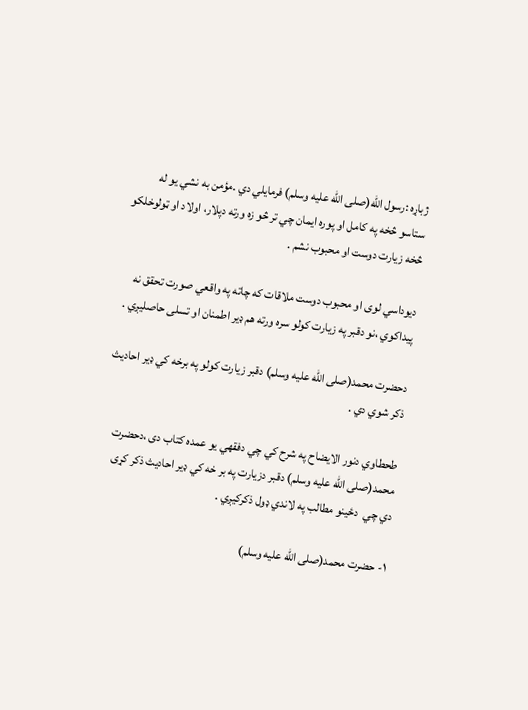ژباړه :رسول الله(صلى الله عليه وسلم) فرمايلي دي .مؤمن به نشي يو له ستاسو څخه په کامل او پوره ايمان چي تر څو زه ورته دپلار، اولاد او ټولوخلکو څخه زيارت دوست او محبوب نشم .

ديوداسي لوى او محبوب دوست ملاقات که چاته په واقعي صورت تحقق نه پيداکوي ،نو دقبر په زيارت کولو سره ورته هم ډير اطمنان او تسلى حاصليږي .

دحضرت محمد(صلى الله عليه وسلم) دقبر زيارت کولو په برخه کي ډير احاديث ذکر شوي دي .

طحطاوي دنور الايضاح په شرح کي چي دفقهي يو عمده کتاب دى ،دحضرت محمد(صلى الله عليه وسلم) دقبر دزيارت په بر خه کي ډير احاديث ذکر کړى دي چي  دځينو مطالب په لاندي ډول ذکرکيږي .

١- حضرت محمد(صلى الله عليه وسلم)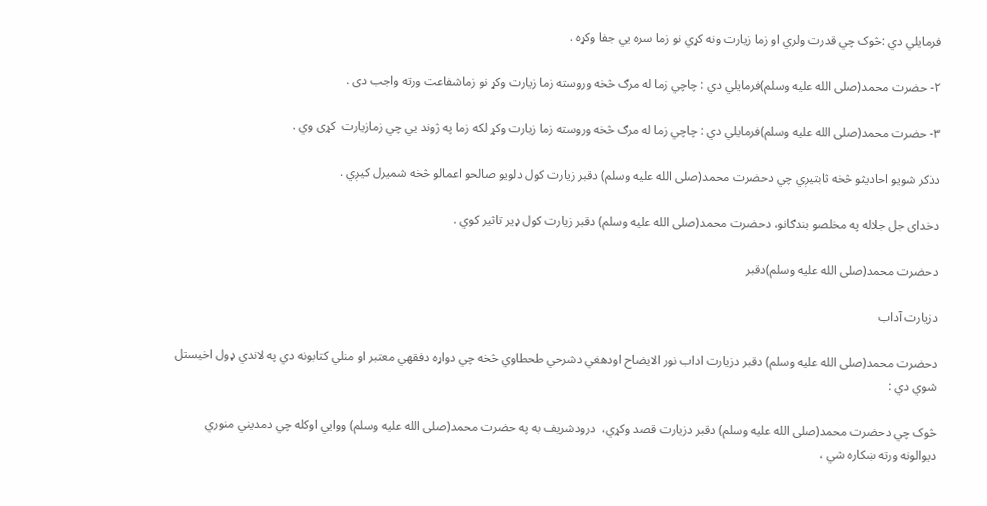فرمايلي دي :څوک چي قدرت ولري او زما زيارت ونه کړي نو زما سره يي جفا وکړه .

٢- حضرت محمد(صلى الله عليه وسلم)فرمايلي دي : چاچي زما له مرګ څخه وروسته زما زيارت وکړ نو زماشفاعت ورته واجب دى .

٣- حضرت محمد(صلى الله عليه وسلم)فرمايلي دي : چاچي زما له مرګ څخه وروسته زما زيارت وکړ لکه زما په ژوند يي چي زمازيارت  کړى وي .

دذکر شويو احاديثو څخه ثابتيږي چي دحضرت محمد(صلى الله عليه وسلم) دقبر زيارت کول دلويو صالحو اعمالو څخه شميرل کيږي .

دخداى جل جلاله په مخلصو بندګانو، دحضرت محمد(صلى الله عليه وسلم) دقبر زيارت کول ډير تاثير کوي .

دحضرت محمد(صلى الله عليه وسلم)دقبر

دزيارت آداب

دحضرت محمد(صلى الله عليه وسلم) دقبر دزيارت اداب نور الايضاح اودهغي دشرحي طحطاوي څخه چي دواړه دفقهي معتبر او منلي کتابونه دي په لاندي ډول اخيستل شوي دي :

څوک چي دحضرت محمد(صلى الله عليه وسلم) دقبر دزيارت قصد وکړي،  درودشريف به په حضرت محمد(صلى الله عليه وسلم) ووايي اوکله چي دمديني منوري ديوالونه ورته ښکاره شي ،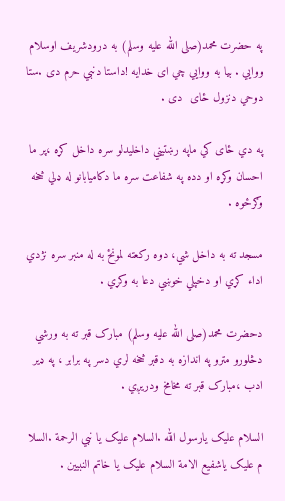په حضرت محمد(صلى الله عليه وسلم) به درودشريف اوسلام ووايي . بيا به ووايي چي اى خدايه !داستا دنبي حرم دى .ستا دوحي دنزول ځاى  دى .

په دي ځاى کي ماپه رښتيني داخليدلو سره داخل کړه ،پر ما احسان وکړه او دده په شفاعت سره ما دکاميابانو له ډلي څخه وګرځوه .

مسجد ته به داخل شي، دوه رکعته لمونځ به له منبر سره نژدي اداء کړي او دخپلي خوښي دعا به وکړي .

دحضرت محمد(صلى الله عليه وسلم) مبارک قبر ته به ورشي دڅلورو مترو په اندازه به دقبر څخه لري دسر په برابر ، په ډير ادب ،مبارک قبر ته مخامخ ودريږي .

السلام عليک يارسول الله .السلام عليک يا نبي الرحمة .السلا م عليک ياشفيع الامة السلام عليک يا خاتم النبيين .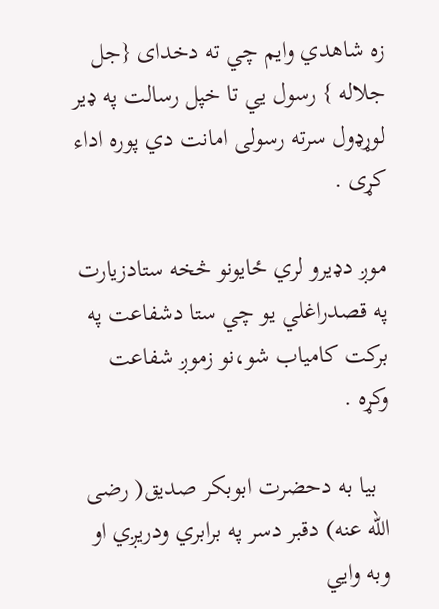زه شاهدي وايم چي ته دخداى {جل جلاله } رسول يي تا خپل رسالت په ډير لوړډول سرته رسولى امانت دي پوره اداء کړى .

موږ دډيرو لري ځايونو څخه ستادزيارت په قصدراغلي يو چي ستا دشفاعت په برکت کامياب شو،نو زموږ شفاعت وکړه .

  بيا به دحضرت ابوبکر صديق( رضى الله عنه) دقبر دسر په برابري ودريږي او وبه وايي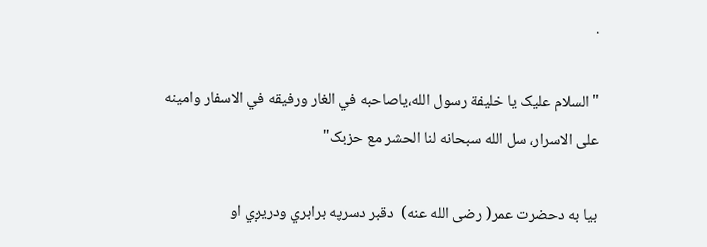.

"السلام عليک يا خليفة رسول الله،ياصاحبه في الغار ورفيقه في الاسفار وامينه على الاسرار، سل الله سبحانه لنا الحشر مع حزبک"

بيا به دحضرت عمر( رضى الله عنه)  دقبر دسرپه برابري ودريږي او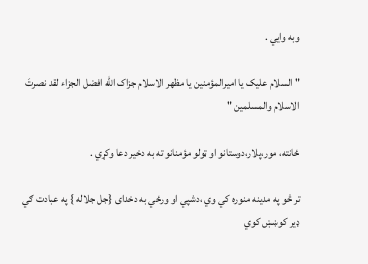وبه وايي .

" السلام عليک يا اميرالمؤمنين يا مظهر الاسلام جزاک الله افضل الجزاء لقد نصرتَ الاسلام والمسلمين "

ځانته، مور،پلار،دوستانو او ټولو مؤمنانو ته به دخير دعا وکړي .

تر څو په مدينه منوره کي وي ،دشپي او ورځي به دخداى {جل جلاله } په عبادت ګي ډير کوښښ کوي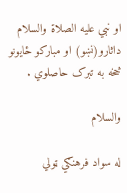او نبي عليه الصلاة والسلام داثارو(نښو) او مبارکو ځايونو څخه به تبرک حاصلوي .

والسلام

له سواد فرهنګي ټولي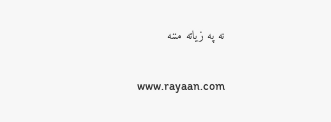نه په زياته مننه

www.rayaan.com